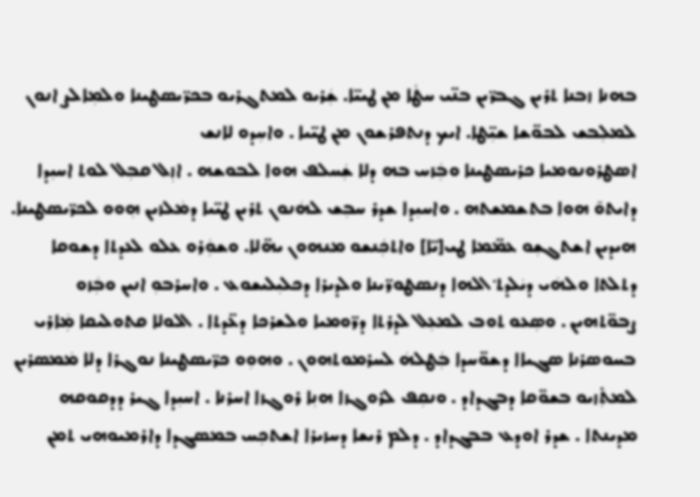ܒܗܢܐ ܙܒܢܐ ܬܪܝܢ ܓܒܪ̈ܝܢ ܒܢ̈ܝ ܚܛܵܐ ܡܢ ܛܝܝ̈ܐ. ܫܲܪܝܘ ܠܡܬܓܪܝܘ ܒܟܪ̈ܝܣܛܝܢܐ ܘܠܡܼܐܠܨ ܐܢܘܢ ܠܡܠܼܒܫ ܠܒܘ̈ܫܐ ܫܝܼ̈ܛܐ. ܐܝܟ ܕܢܬܦܪܫܘܢ ܡܢ ܛܝ̈ܝܐ . ܘܐܚܼܕܘ ܠܐܢܫ
ܐܣܛܪܘܢܘܡܝܐ ܟܪܝܣܛܝܢܐ ܘܒܲܙܚ ܒܗ ܕܠܐ ܫܲܚܠܦ ܗܘܐ ܠܒܘܫܗ . ܐܙܼܠ ܩܒܼܠ ܠܘܬ ܐܚܝܼܕܐ ܕܐܝܬܘ̄ ܗܘܐ ܒܬܫܡܫܬܗ . ܘܐܚܝܼܕܐ ܫܕܪ ܚܒܼܫ ܠܗܿܢܘܢ ܬܪܝܢ ܛܝ̈ܝܐ ܕܡܿܠܙܝܢ ܗܼܘܘ ܠܟܪ̈ܝܣܛܝܢܐ. ܗܝܕܝܢ ܐܫܬܓܫܼܘ ܥܡ̈ܡܐ ܛܝ[ܝ̈ܐ] ܘܐܬܟܲܢܫܘ ܡܢܗܘܢ ܝܗ̈ܠܐ. ܘܫܘܲܪܘ ܥܠܘ ܠܥܕܬܐ ܕܫܘܩܐ ܕܬܠܬܐ ܘܠܗܿܝ ܕܝܿܠܕܬ݀ ܐܠܗܐ ܕܢܣܛܘܪ̈ܝܢܐ ܘܠܕܝܪܐ ܕܟܠܝܼܠܝܫܘܥ . ܘܐܚܪܒܘܼ ܐܢܝܢ ܘܒܲܙܘ ܨܒܘ̈ܬܗܝܢ . ܘܣܼܥܘ ܬܘܒ ܠܡܥܼܠ ܠܕܪܬܐ ܕܪ̈ܘܡܝܐ ܘܠܫܪܟܐ ܕܥ̈ܕܬܐ . ܐܠܘܠܐ ܩܬܘܠܝܩܐ ܡܲܐܪܝ ܒܚܘܣܪܢܐ ܣܓܝܐܐ ܕܫܘ̈ܚܕܐ ܒܲܛܠܗܿ ܠܚܪܡܘܬܗܘܢ . ܘܗܘܼܘ ܟܪ̈ܝܣܛܝܢܐ ܢܘܓܪܐ ܕܠܐ ܡܿܡܣܪܝܢ ܠܡܬܼ̇ܙܝܘ ܒܫܘ̈ܩܐ ܕܒܓܕܐܕ . ܘܢܩܼܦ ܠܪܘܓܙܐ ܗܢܼܐ ܪܘܓܙܐ ܐܚܪܢܐ . ܐܚܝܼܕܐ ܓܝܪ ܕܕܩܘܩܗ ܡܕܝܢܬܐ . ܫܕܪ ܐܘܕܥ ܒܒܓܕܐܕ . ܕܠܡ ܪܝܫܐ ܕܚܙܝܪܐ ܐܫܬܟܼܚ ܒܡܣܓܕܐ ܕܐܪܡܝܘܗܝ ܬܡܢ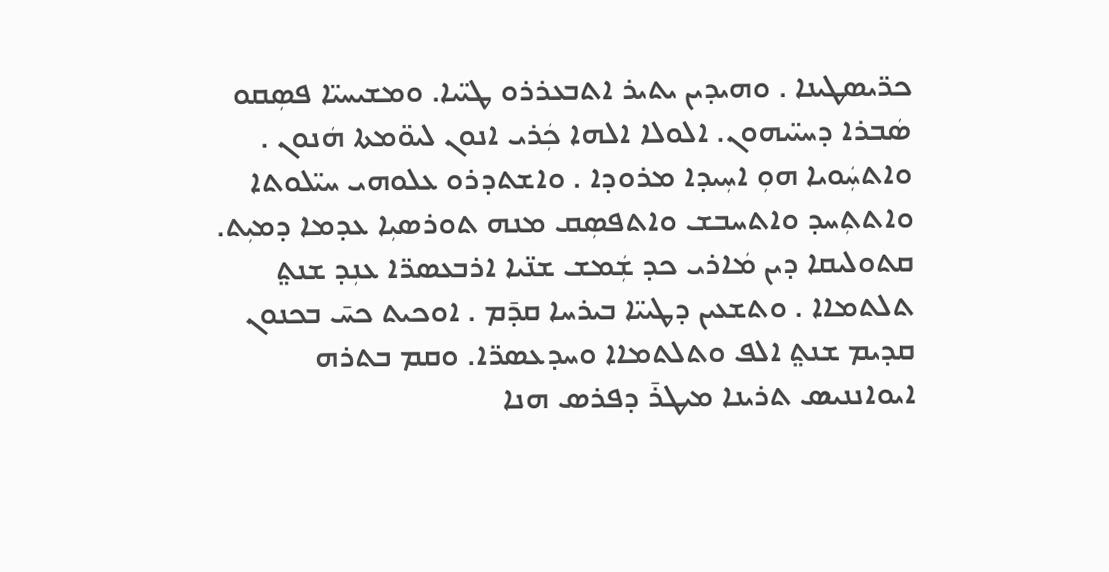ܟܪ̈ܝܣܛܝܢܐ . ܘܗܝܕܝܢ ܝܬܝܪ ܐܬܒܥܪܪܘ ܛܝ̈ܝܐ. ܘܡܫܝܚܝ̈ܐ ܦܣܼܩܘ ܣܿܒܪܐ ܕܚܝ̈ܝܗܘܢ. ܐܠܘܠܐ ܐܠܗܐ ܟܲܪܝ ܐܢܘܢ ܠܝܘ̈ܡܬܐ ܗܿܢܘܢ . ܘܐܬܚܲܘܝܐ ܗܘܼ ܐܚܼܝܕܐ ܡܪܘܕܐ . ܘܐܫܬܕܪܘ ܥܠܘܗܝ ܚܝ̈ܠܘܬܐ ܘܐܬܬܼܚܕ ܘܐܬܚܒܫ ܘܐܬܦܣܼܩ ܡܢܗ ܬܘܪܣܝܼܐ ܥܕܡܐ ܕܡܝܼܬ.
ܩܬܘܠܝܩܐ ܕܝܢ ܡܿܐܪܝ ܟܕ ܫܲܡܫ ܫܢ̈ܝܐ ܐܪܒܥܣܪ̈ܐ ܥܢܼܕ ܫܢܬ݀ ܬܠܬܡܐܐ . ܘܬܫܥܝܢ ܕܛܝܝ̈ܐ ܒܝܪܚܐ ܩܕ̄ܡ . ܐܘܟܝܬ ܟܚ̄ ܒܟܢܘܢ
ܩܕܝܡ ܫܢܬ݀ ܐܠܦ ܘܬܠܬܡܐܐ ܘܚܕܥܣܪ̈ܐ. ܘܩܡ ܒܬܪܗ ܐܝܘܐܢܢܝܣ ܬܪܝܢܐ ܡܝܛܪ̄ ܕܦܪܣ ܗܢܐ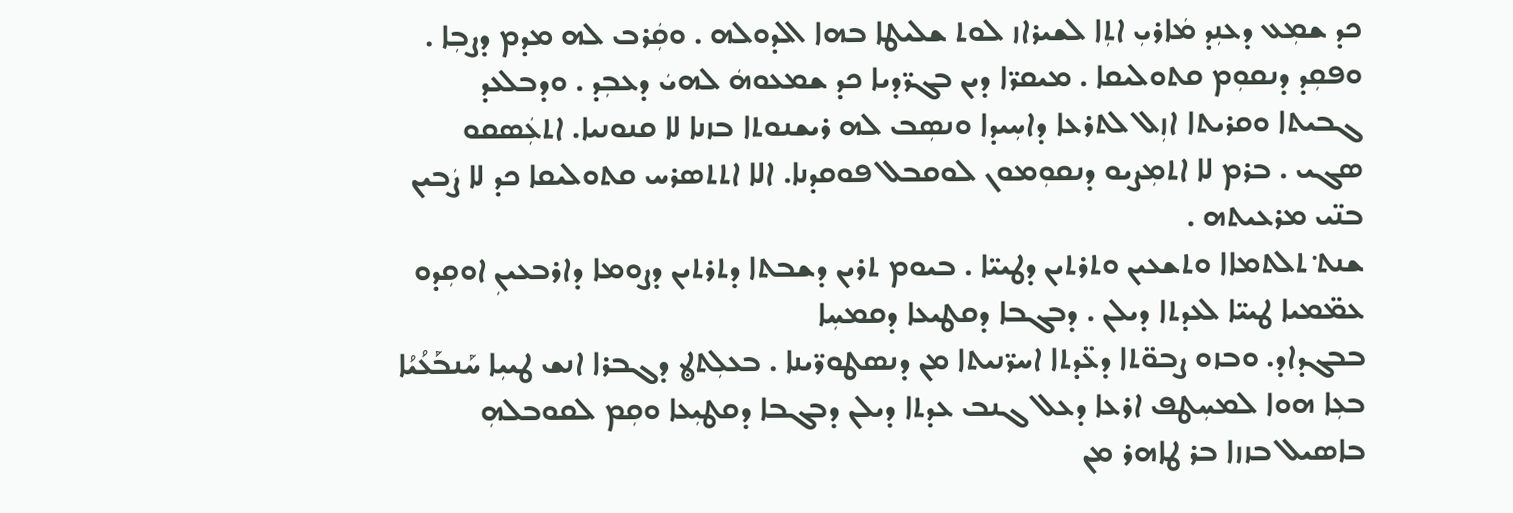ܟܕ ܫܡܼܥ ܕܥܢܼܕ ܡܿܐܪܝܼ ܐܬܼܐ ܠܫܝܪܐܙ ܠܘܬ ܫܠܝܛܐ ܒܗܐ ܐܠܕܘܠܗ . ܘܩܲܪܒ ܠܗ ܡܕܡ ܕܨܒܼܐ . ܘܦܩܼܕ ܕܢܩܘܼܡ ܩܬܘܠܝܩܐ . ܡܝܩܪ̈ܐ ܕܝܢ ܒܓܪ̈ܕܝܐ ܟܕ ܫܡܥܘܗܿ ܠܗܝܿ ܕܥܒܼܕ . ܘܕܒܠܥܕ ܓܒܝܬܐ ܘܩܪܝܬܐ ܐܙܼܠ ܠܬܪܥܐ ܕܐܚܼܝܕܐ ܘܢܣܼܒ ܠܗ ܪܝܫܢܘܬܐ ܒܙܢܐ ܠܐ ܩܢܘܢܝܐ. ܐܬܥܲܣܩܘ ܣܓܝ . ܒܪܡ ܠܐ ܐܬܡܼܨܝܘ ܕܢܩܘܼܡܘܢ ܠܘܩܒܠ ܦܘܩܕܢܐ. ܐܠܐ ܐܬܬܣܪܚ ܩܬܘܠܝܩܐ ܟܕ ܠܐ ܨܿܒܝܢ ܒܢ̈ܝ ܡܪܥܝܬܗ .
ܫܢܬ݀ ܬܠܬܡܐܐ ܘܬܫܥܝܢ ܘܬܪܬܝܢ ܕܛܝܝ̈ܐ . ܒܝܘܡ ܬܪܝܢ ܕܫܒܬܐ ܕܬܪܬܝܢ ܕܨܘܡܐ ܕܐܪܒܥܝܢܼ ܐܘܩܼܕܘ ܥܡ̈ܡܝܐ ܛܝܝ̈ܐ ܠܥܕܬܐ ܕܝܠܢ . ܕܒܓܒܐ ܕܩܛܝܥܐ ܕܩܡܚܼܐ
ܒܒܓܕܐܕ. ܘܒܙܘ ܨܒܘ̈ܬܐ ܕܥ̈ܕܬܐ ܐܚܪ̈ܢܝܬܐ ܡܢ ܕܢܣܛܘܪ̈ܝܢܐ . ܒܥܠܼܬܜ ܕܓܒܪܐ ܐܢܫ ܛܝܝܼܐ ܚܰܢܒܰܥܳܝܳܐ ܒܥܼܐ ܗܘܐ ܠܡܚܼܛܦ ܐܪܥܐ ܕܥܠ ܓܢܒ ܥܕܬܐ ܕܝܠܢ ܕܒܓܒܐ ܕܩܛܝܼܥܐ ܘܩܼܡ ܠܩܘܒܠܗܼ ܒܐܣܝܠ ܒܙܙܐ ܒܪ ܛܐܗܪ ܡܢ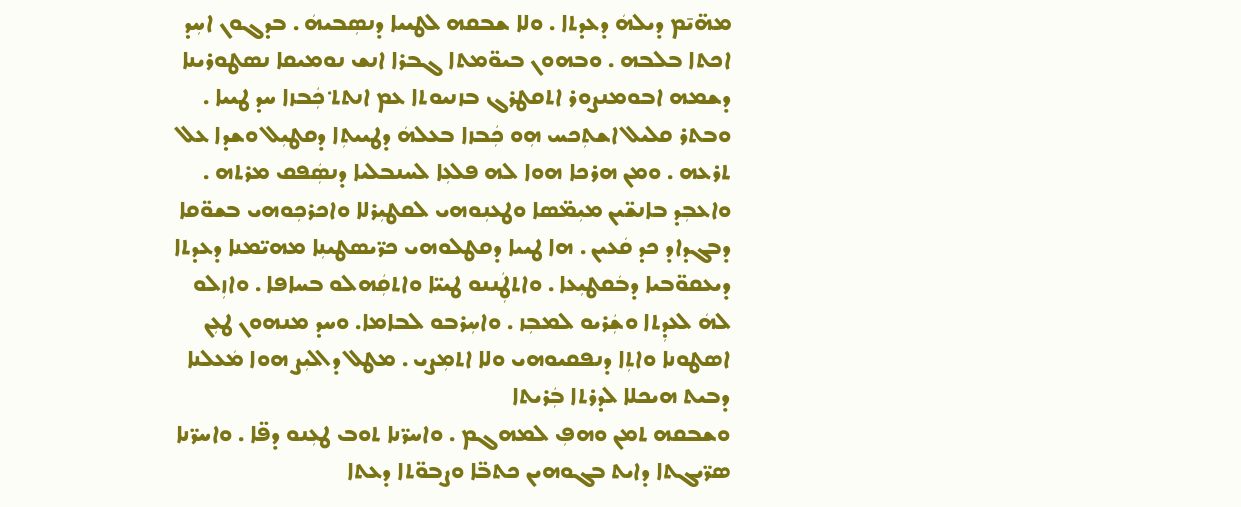ܡܗ̈ܝ̄ܡ ܕܝܠܗܿ ܕܥܕܬܐ . ܘܠܐ ܫܒܩܗ ܠܛܝܝܐ ܕܢܣܼܒܝܗܿ . ܒܕܓܘܢ ܐܚܼܕ ܐܟܬܐ ܒܠܒܗ . ܘܒܗܘܢ ܒܝܘ̈ܡܬܐ ܓܒܪܐ ܐܢܫ ܢܘܡܝܩܐ ܢܣܛܘܪܝܢܐ ܕܫܡܗ ܐܒܘܡܢܨܘܪ ܐܬܩܛܪܓ ܒܙܢܝܘܬܐ ܥܡ ܐܢܬܬ݀ ܟܲܒܙܐ ܚܕ ܛܝܝܐ . ܘܒܬܪ ܩܠܝܠ ܐܫܬܼܟܚ ܗܼܘ ܟܲܒܙܐ ܒܥܠܗܿ ܕܛܝܝܬܼܐ ܕܩܛܝܼܠ ܘܫܕܐ ܥܠ ܬܪܥܗ . ܘܡܢ ܗܪܟܐ ܗܘܐ ܠܗ ܦܠܥܼܐ ܠܚܢܒܠܝܐ ܕܢܣܲܦܩ ܡܪܬܗ . ܘܐܥܒܼܕ ܒܐܢܫ̈ܝܢ ܡܝܼܡ̈ܣܐ ܘܛܥܢܼܘܗܝ ܠܩܛܝܼܪܠܐ ܘܐܟܪܟܼܘܗܝ ܒܫܘ̈ܩܐ ܕܒܓܕܐܕ ܟܕ ܩܿܥܝܢ . ܗܐ ܛܝܝܐ ܕܩܛܠܘܗܝ ܟܪ̈ܝܣܛܝܢܼܐ ܡܗܝ̈ܡܢܐ ܕܥܕܬܐ ܕܝܥܩܘ̈ܒܝܐ ܕܒܿܩܛܝܼܥܐ . ܘܐܬܛܲܢܢܘ ܛܝܝ̈ܐ ܘܐܬܩܲܗܠܘ ܒܚܐܦܐ . ܘܐܙܼܠܘ ܠܗܿ ܠܥܕܼܬܐ ܘܫܲܪܝܘ ܠܡܒܼܙ . ܘܐܚܼܪܒܘ ܠܒܐܡܐ. ܘܚܕ ܡܢܗܘܢ ܛܥܼܢ ܐܣܛܘܢܐ ܘܐܬܼܐ ܕܢܦܩܝܘܗܝ ܘܠܐ ܐܬܡܼܨܝ . ܡܛܠ ܕܐܠܝܼܨ ܗܘܐ ܡܿܥܠܢܐ ܕܒܝܬ ܗܝܟܠܐ ܠܕܪܬܐ ܒܲܪܝܬܐ
ܘܫܒܩܗ ܬܡܢ ܘܗܦܼ ܠܡܗܓܡ . ܘܐܚܪ̈ܢܐ ܬܘܒ ܛܥܼܢܘ ܕܦ̈ܐ . ܘܐܚܪ̈ܢܐ ܣܪ̈ܝܓܬܐ ܕܐܝܬ ܒܓܘܗܝܢ ܟܬܒ̈ܐ ܘܨܒܘ̈ܬܐ ܕܥܬܐ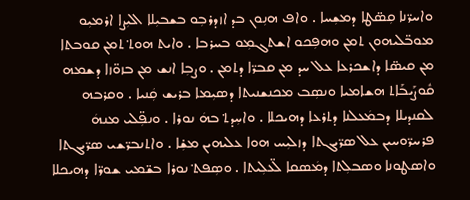ܘܐܚܪ̈ܢܐ ܩܼܣ̈ܛܐ ܕܡܫܼܚܐ . ܘܐܦ ܗܢܼܘܢ ܒܕ ܐܙܕܪܒܼܘ ܒܫܒܝܼܠܐ ܐܠܝܼܨܐ ܐܪܡܝܼܘ ܡܘܒ̈ܠܝܗܘܢ ܬܡܢ ܘܗܦܼܟܘ ܐܫܬܓܡܼܘ ܒܚܪܒܐ . ܘܐܝܬ ܗܘܬ݀ ܬܡܢ ܩܘܒܬܐ ܡܢ ܩܝܣ̈ܐ ܕܐܫܟܪܥܐ ܥܠ ܚܕ ܡܢ ܩܒܪ̈ܐ ܕܬܡܢ . ܘܨܒܼܐ ܐܢܫ ܡܢ ܒܙܘ̈ܙܐ ܕܫܡܗ ܩܽܘܨܰܝܒܰܐܬ ܗܫܐܡܝܐ ܘܢܣܼܒ ܡܟܢܫܢܝܬܐ ܕܣܝܼܡܐ ܒܪܝܫ ܩܲܢܝܐ . ܘܩܪܒܗ ܠܩܢܕܝܠܐ ܕܒܡܿܥܠܢܐ ܕܬܪܥܐ ܕܗܝܟܠܐ . ܘܐܚܼܕܬ݀ ܒܗܿ ܢܘܪܐ . ܘܢܦܼ̈ܠܝ ܡܢܗܿ ܦܪܚܪ̈ܘܚܝܢ ܥܠ ܣܪ̈ܝܓܬܐ ܕܙܠܝܼܚ ܗܘܐ ܥܠܝܗܝܢ ܡܫܼ̇ܐ . ܘܐܬܢܒܪ̈ܫܝ ܣܪ̈ܝܓܬܐ ܘܐܣܛܘܢܐ ܘܣܒܠܼܬܐ ܕܡܿܣܩܐ ܠ̈ܥܠܼܝܬܐ . ܘܣܼܦܬ݀ ܢܘܪܐ ܒܫ̈ܡܝ ܫܘܪ̈ܐ ܕܗܝܟܠܐ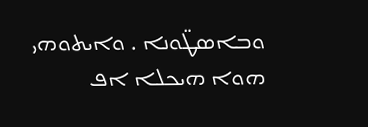ܘܒܐܣܛ̈ܘܢܐ . ܘܐܝܬܘܗܝ ܗܘܐ ܗܝܟܠܐ ܐܦ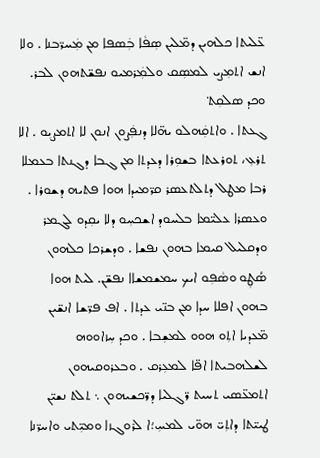ܥ̈ܠܝܬܐ ܟܠܗܝܢ ܕܡ̈ܠܝܢ ܣܼܦܵܐ ܒܲܣܦܐ ܡܢ ܡܲܚܪ̈ܒܢܐ . ܘܠܐ ܐܢܫ ܐܬܡܼܨܝ ܠܡܣܼܩ ܘܠܡܲܪܡܝܘ ܢܦܫ̈ܬܗܘܢ ܠܒܪ. ܘܟܕ ܣܠܩܼܬ݀
ܓܥܬܐ . ܘܐܬܩܲܗܠܘ ܝܗ̈ܠܐ ܕܢܦܲܨܘܢ ܐܢܘܢ ܠܐ ܐܬܡܨܝܼܘ . ܐܠܐ ܬܪܥܼ، ܬܘܪܥܬܐ ܒܫܘܼܪܐ ܕܥܕܬܐ ܡܢ ܓܒܐ ܕܓܢܬܐ ܒܥܡܠܐ ܪܒܐ ܡܛܠ ܕܬܠܬܥܣܪ ܩܪ̈ܡܝܕܐ ܗܘܐ ܦܬܝܗ ܕܫܘܪܐ . ܘܥܣܪܐ ܥܠܝ̈ܡܐ ܒܠܚܘܕ ܐܫܟܚܼܘ ܕܠܐ ܝܩܼܕܘ ܠܓܡܪ ܘܕܩܠܝܠ ܩܝܡܐ ܒܗܘܢ ܢܦܫܐ . ܘܕܫܪܟܐ ܟܠܗܘܢ ܣܳܛܼܘ ܘܣܵܦܼܘ ܐܝܟ ܚܡܫܡܫܐܐ ܢܦܫ̈ܢ. ܠܝܬ ܗܘܐ ܒܗܘܢ ܐܦܠܐ ܚܕܐ ܡܢ ܒܢ̈ܝ ܥܕܬܐ . ܐܦ ܦܪ̈ܫܐ ܐܢܫ̈ܝܢ ܡ̈ܥܕܝܐ ܐܬܼܘ ܗܘܘ ܠܡܫܼܒܐ . ܘܟܕ ܚܼܙܐܘܘܗ ܠܫܠܗܒܝܬܐ ܐܦ̈ܐ ܠܡܥܼܪܩ . ܘܒܥܪܘܩܝܗܘܢ ܐܬܡܥ̈ܣܝ ܬܚܝܬ ܪ̈ܓܠܝܐ ܕܪ̈ܟܫܝܗܘܢ ܆ ܬܠܬ ܢܫܝ̈ܢ ܛܝܝ̈ܬܐ ܕܐܬܼܝ̈ ܗܘ̈ܝ ܠܡܚܼ؛ܐ ܠܪܘܓܙܐ ܘܡܝܼ̈ܬܝ ܘܐܚܪ̈ܢܐ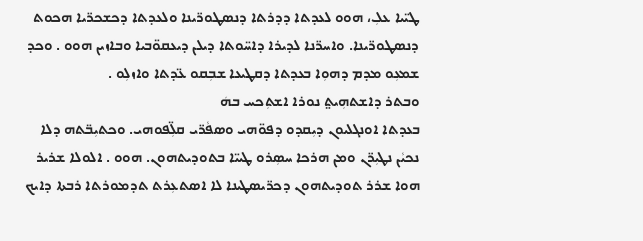ܛܝ̈ܝܐ ܥܠܼ، ܗܘܘ ܠܥܕܬܐ ܕܕܪܬܐ ܕܢܣܛܘܪ̈ܝܢܐ ܘܠܥܕܬܐ ܕܟܫܟܪ̈ܝܐ ܗܟܘܬ ܕܢܣܛܘܪ̈ܝܢܐ. ܘܐܚܪ̈ܢܐ ܠܕܝܪܐ ܕܐܚ̈ܘܬܐ ܕܝܠܢ ܕܝܥܩܘ̈ܒܝܐ ܘܒܐܙܝܢ ܗܘܘ . ܘܟܕ ܫܡܥܼܘ ܡܕܡ ܕܗܘܼܐ ܒܥܕܬܐ ܕܩܛܝܥܐ ܫܒܼܩܘ ܥ̈ܕܬܐ ܘܐܙܠܼܘ .
ܘܒܬܪ ܕܐܫܬܗܼܝܬ݀ ܢܘܪܐ ܐܫܬܼܟܚ ܒܗܿ
ܒܥܕܬܐ ܐܘܢܓܠܝܘܢ ܕܝܼܩܕܘ ܕܦܘ̈ܗܝ ܘܣܦܵܪ̈ܝ ܩܠܼ̈ܦܘܗܝ. ܘܟܬܝܼܒ̈ܬܗ ܕܠܐ ܢܟܝܵܢ ܢܛܝܼܪ̈ܢ ܘܡܢ ܗܪܟܐ ܚܣܼܪܘ ܛܝܝ̈ܐ ܒܬܘܕܝܬܗܘܢ. ܗܘܘ . ܐܠܘܠܐ ܫܪܝܪ ܗܘܐ ܫܪܪ ܬܘܕܝܬܗܘܢ ܕܟܪ̈ܝܣܛܝܢܐ ܠܐ ܐܣܬܥܼܪܬ ܬܕܡܘܪܬܐ ܪܒܬܐ ܕܐܝܟ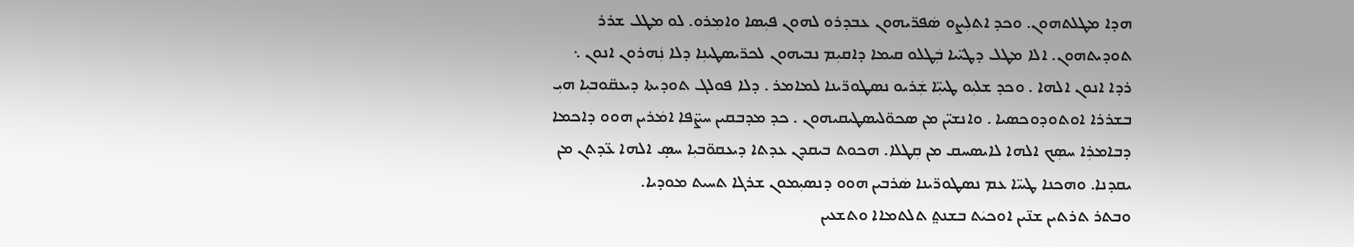ܗܕܐ ܡܛܠܬܗܘܢ. ܘܟܕ ܐܬܠܼܨܘ ܣܿܦܪ̈ܝܗܘܢ ܥܒܕܪܘ ܠܗܘܢ ܦܝܼܣܐ ܘܐܡܼܪܘ. ܠܘ ܡܛܠ ܫܪܪ ܬܘܕܝܬܗܘܢ. ܐܠܐ ܡܛܠ ܕܛܝ̈ܝܐ ܒܲܛܠܘ ܩܝܡܐ ܕܐܩܝܼܡ ܢܒܝܗܘܢ ܠܟܪ̈ܝܣܛܝܢܼܐ ܕܠܐ ܢܲܗܪܘܢ ܐܢܘܢ ܆ ܪܕܐ ܐܢܘܢ ܐܠܗܐ . ܘܟܕ ܫܠܝܼܘ ܛܝܝܼ̈ܐ ܫܲܪܝܘ ܢܣܛܘܪ̈ܝܢܐ ܠܡܐܡܪ . ܕܠܐ ܦܘܠܓ ܬܘܕܝܬܐ ܕܝܥܩ̈ܘܒܝܼܐ ܗܝܼ ܒܫܪܪܐ ܐܘܬܘܕܘܟܣܝܐ . ܘܐܢܫܝ̈ܢ ܡܢ ܣܟܘ̈ܠܝܣܛܝܩܝܗܘܢ . ܟܕ ܡܕܒܩܝܢ ܚܨ̈ܦܐ ܐܡܿܪܝܢ ܗܘܘ ܕܐܟܡܐ ܕܒܐܡܪܼܐ ܚܣܼܟ ܐܠܗܐ ܠܐܝܣܚܩ ܡܢ ܩܼܛܠܐ. ܗܟܘܬ ܒܝܩܕܢ ܥܕܬܐ ܕܝܥܩܘ̈ܒܝܼܐ ܚܣ̣ ܐܠܗܐ ܥ̈ܕܬܢ ܡܢ ܝܩܕܢܐ. ܘܗܟܢܐ ܛܝܝ̈ܐ ܥܡ ܢܣܛܘܪ̈ܝܢܐ ܣܿܪܒܝܢ ܗܘܘ ܕܢܣܝܼܡܘܢ ܫܪܓܐ ܬܚܝܬ ܡܘܕܝܐ.
ܘܒܬܪ ܬܪܬܝܢ ܫܢ̈ܝܢ ܐܘܟܝܿܬ ܒܫܢܬ݀ ܬܠܬܡܐܐ ܘܬܫܥܝܢ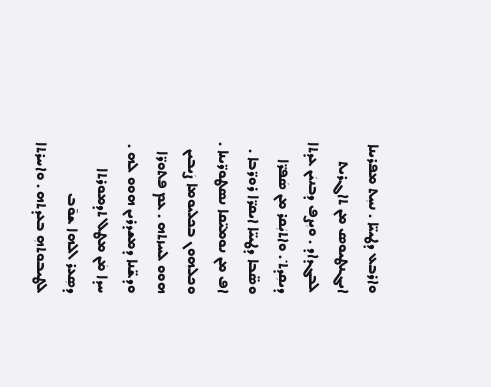ܘܐܪܒܥ ܕܛܝܝ̈ܐ . ܢܚܼܬ ܡܦܪܝܢܐ ܐܝܓܢܛܝܘܣ ܡܢ ܬܐܓܪܝܬ ܠܒܓܕܐܕ . ܘܝܼܨܦ ܕܒܢܝܿܢ ܥܕܬܐ ܕܝܩܼܕܬ݀ . ܘܐܬܝܲܩܪ ܡܢ ܣܿܦܪ̈ܐ ܘܣ̈ܒܐ ܕܛܝܝ̈ܐ ܐܝܩܪ̈ܐ ܪܘܪ̈ܒܐ . ܐܦ ܡܢ ܢܘܡܝ̈ܩܐ ܢܣܛܘܪ̈ܝܢܐ . ܘܟܠܗܘܢ ܒܟܠܝܘܡܐ ܨܿܝܒܝܢ ܗܘܘ ܠܚܙܬܗ . ܥܡ ܦܬܘܪ̈ܐ ܘܕܫ̈ܢܐ ܕܡܫܕܪܝܢ ܗܘܘ ܠܗ . ܚܕܐ ܡܿܢ ܡܛܠ ܬܕܡܘܪܬܐ ܕܣܼܥܪ ܐܠܗܐ ܫܘ̄ܒ ܠܛܝܒܘܬܗܼ ܒܥܕܬܗ . ܘܐܚܪܬܐ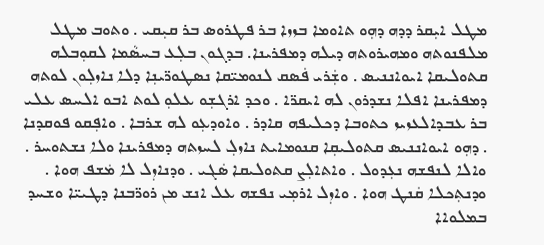ܡܛܠ ܐܝܼܩܪ ܕܕܗ ܕܗܼܘ ܬܐܘܡܐ ܒܙܙܐ ܒܪ ܦܛܪܘܣ ܒܪ ܩܝܼܩܝ . ܘܬܘܒ ܡܛܠ ܡܠܦܢܘܬܗ ܘܡܗܝܪܘܬܗ ܕܝܠܗ ܕܡܦܪܝܢܐ. ܒܕܓܘܢ ܒܠܼܥ ܒܚܣܵܡܐ ܠܩܘܼܒܠܗ ܩܬܘܠܝܩܐ ܐܝܘܐܢܢܝܣ . ܘܫܲܪܝ ܦܿܣܩ ܠܢܘܡܝ̈ܩܐ ܢܣܛܘܪ̈ܝܢܼܐ ܕܠܐ ܢܐܙܠܼܘܢ ܠܘܬܗ ܕܡܦܪܝܢܐ ܐܦܠܐ ܢܫܕܪܘܢ ܠܗ ܐܝܩܪ̈ܐ . ܘܟܕ ܐܪܓܫܼܘ ܥܠܘܼ ܠܘܬ ܐܒܘ ܐܠܚܣ ܥܠܝ ܒܪ ܥܒܕܐܠܥܙܝܙ ܟܬܘܒܐ ܕܟܠܝܦܗ ܩܐܕܪ . ܘܐܘܕܥܼܘ ܠܗ ܫܪܒܐ . ܘܐܦܼܩܘ ܦܘܩܕܢܐ . ܕܗܼܘ ܐܝܘܐܢܢܝܣ ܩܬܘܠܝܩܼܐ ܩܢܘܡܐܝܬ ܢܐܙܠܼ ܠܚܙܬܗ ܕܡܦܪܝܢܐ ܘܠܐ ܢܫܬܘܚܪ . ܘܐܠܐ ܠܢܦܫܗ ܢܥܼܕܘܠ . ܘܐܬܐܠܼܨ ܩܬܘܠܝܩܐ ܣܿܓܝ . ܘܕܢܐܙܼܠ ܠܐ ܡܿܫܦ ܗܘܐ . ܘܕܢܬܼܟܠܐ ܩܿܢܛ ܗܘܐ . ܘܐܙܼܠ ܐܪܡܼܝ ܢܦܫܗ ܥܠ ܐܢܫ ܡܢ ܪܘܪ̈ܒܢܐ ܕܛܝܝ̈ܐ ܘܫܚܕ ܒܡܠܘܐܐ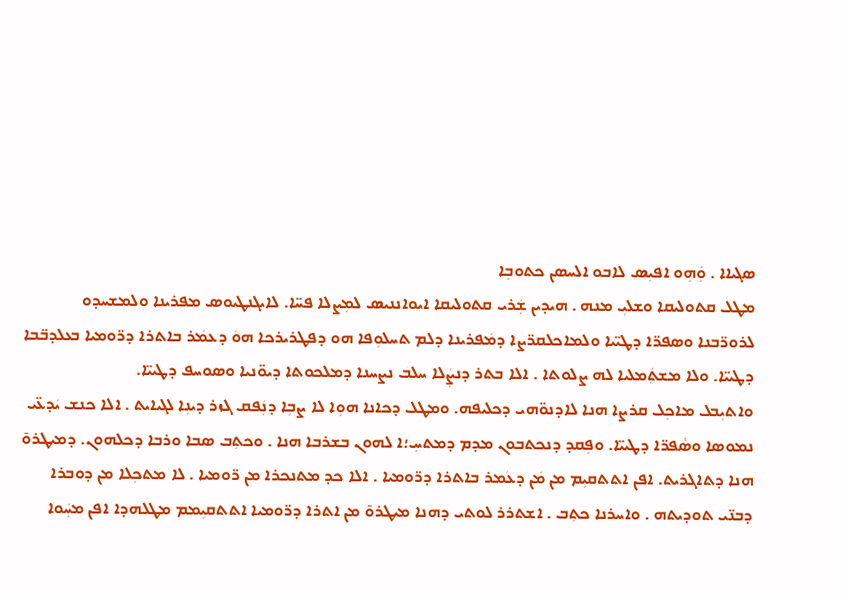ܣܓܝܐܐ . ܘܲܗܼܘ ܐܦܝܼܣ ܠܐܒܘ ܐܠܚܣܢ ܟܬܘܒܼܐ
ܡܛܠ ܩܬܘܠܝܩܐ ܘܫܠܝܼ ܡܢܗ . ܗܝܕܝܢ ܫܲܪܝ ܩܬܘܠܝܩܐ ܐܝܘܐܢܢܝܣ ܠܡܼܨܠܐ ܦܚ̈ܐ. ܠܐܝܓܢܛܝܘܣ ܡܦܪܝܢܐ ܘܠܡܫܚܕܘ ܠܪܘܪ̈ܒܢܐ ܘܣܦܪ̈ܐ ܕܛܝ̈ܝܐ ܘܠܡܐܟܠܩܪ̈ܨܐ ܕܡܿܦܪܝܢܐ ܕܠܡ ܬܚܠܘܼܦܐ ܗܘ ܕܦܛܪܝܪܟܐ ܗܘܿ ܕܥܡܿܪ ܒܐܬܪܐ ܕܪ̈ܘܡܝܐ ܒܥܠܕܒ̈ܒܐ ܕܛܝܝ̈ܐ. ܘܠܐ ܡܫܬܲܡܠܝܐ ܠܗ ܨܠܘܬܐ . ܐܠܐ ܒܬܪ ܕܢܨܲܠܐ ܚܠܒ ܢܨܚܢܐ ܕܡܠܟܘܬܐ ܕܝܘ̈ܢܝܐ ܘܣܘܚܦ ܕܛܝܝ̈ܐ.
ܘܐܬܝܼܒܠ ܡܐܟܼܠ ܩܪܨܐ ܗܢܐ ܠܐܕܢܘ̈ܗܝ ܕܟܠܝܦܗ. ܘܡܛܠ ܕܟܐܢܐ ܗܘܼܐ ܠܐ ܨܒܼܐ ܕܢܲܦܩ ܓܙܪ ܕܝܢܼܐ ܠܓܝܐܝܬ . ܐܠܐ ܟܢܫ ܝܿܕܥ̈ܝ ܢܡܘܣܐ ܘܣܵܦܪ̈ܐ ܕܛܝܝ̈ܐ. ܘܦܼܩܕ ܕܢܟܬܒܘܢ ܡܕܡ ܕܡܬܚܼ؛ܐ ܠܗܘܢ ܒܫܪܒܐ ܗܢܐ . ܘܟܬܼܒ ܣܒܐ ܘܪܒܐ ܕܟܠܗܘܢ. ܕܡܝܛܪܘ̄ ܗܢܐ ܕܬܐܓܪܝܬ. ܐܦܢ ܐܬܬܩܝܼܡ ܡܢ ܡܿܢ ܕܥܿܡܪ ܒܐܬܪܐ ܕܪ̈ܘܡܝܐ . ܐܠܐ ܟܕ ܡܬܢܟܪܐ ܡܢ ܪ̈ܘܡܝܐ . ܠܐ ܡܬܟܼܠܐ ܡܢ ܕܘܒܪܐ ܕܒܢ̈ܝ ܬܘܕܝܬܗ . ܘܐܚܪܢܐ ܟܬܼܒ . ܐܫܬܪܪ ܠܘܬܝ ܕܗܢܐ ܡܝܛܪܘ̄ ܡܢ ܐܬܪܐ ܕܪ̈ܘܡܝܐ ܐܬܬܩܝܼܡܡ ܡܛܠܗܕܐ ܐܦܢ ܡܚܲܘܐ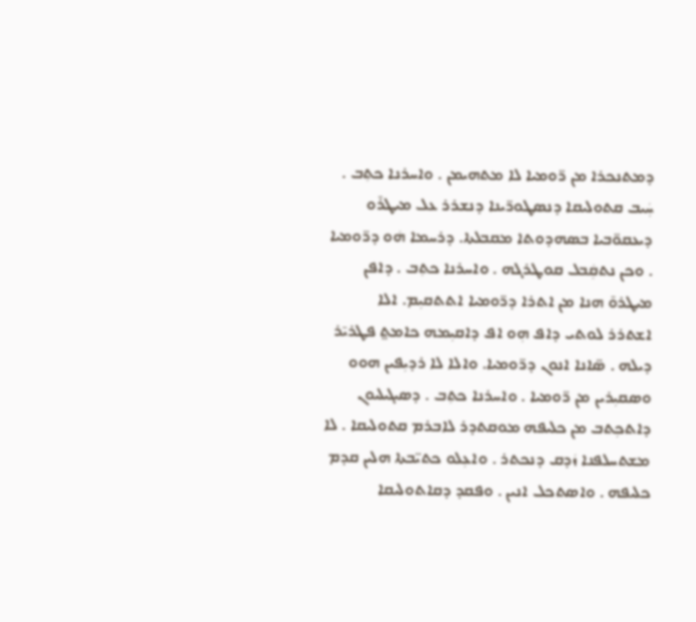ܕܡܬܢܟܪܐ ܡܢ ܪ̈ܘܡܝܐ ܠܐ ܡܬܗܝܡܢ . ܘܐܚܪܢܐ ܟܬܼܒ . ܚܲܝܒ ܩܬܘܠܝܩܐ ܕܢܣܛܘܪ̈ܝܢܐ ܕܢܫܪܪ ܥܠ ܡܝܛܪ̄ܘ ܕܝܥܩܘ̈ܒܝܐ ܒܣܗܕܘܬܐ ܡܩܒܠܬܐ. ܕܪܚܡܐ ܗܿܘ ܕܪ̈ܘܡܝܐ . ܘܟܢ ܢܬܩܲܒܠ ܩܘܛܪܓܗ . ܘܐܚܪܢܐ ܟܬܼܒ . ܕܐܦܢ ܡܝܛܪܘ̄ ܗܢܐ ܡܢ ܐܬܪܐ ܕܪ̈ܘܡܝܐ ܐܬܬܩܝܼܡ. ܐܠܐ
ܐܫܬܪܪ ܠܘܬܝ ܕܐܦ ܗܼܘ ܐܦ ܕܐܩܝܼܡܗ ܟܐܡܬ݀ ܦܛܪܝ̄ܪ ܕܝܠܗ . ܣ̈ܐܢܐ ܐܢܘܢ ܕܪ̈ܘܡܝܐ. ܘܐܠܐ ܠܐ ܪܕܝܼܦܝܢ ܗܘܘ ܘܣܩܝܼܪܝܢ ܡܢ ܪ̈ܘܡܝܐ . ܘܐܚܪܢܐ ܟܬܼܒ . ܕܣܝܓܝܠܝܘܢ ܕܐܬܟܼܬܒ ܡܢ ܟܠܝܦܗ ܡܘܩܬܕܪ ܠܐܒܪܡ ܩܬܘܠܝܩܐ . ܠܐ ܡܫܬܚܠܦܢܐ ܙܿܕܩ ܕܢܟܬܪ . ܘܐܥܼܠܘ ܟܬܝ̈ܒܬܐ ܗܠܝܢ ܩܕܡ ܟܠܝܦܗ . ܘܐܣܬܟܠ ܐܢܝܢ . ܘܦܩܕ ܕܩܐܬܘܠܝܩܐ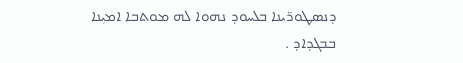ܕܢܣܛܘܪ̈ܝܢܐ ܒܠܚܘܕ ܢܗܘܐ ܠܗ ܡܘܬܒܐ ܐܡܝܼܢܐ ܒܒܓܕܐܕ .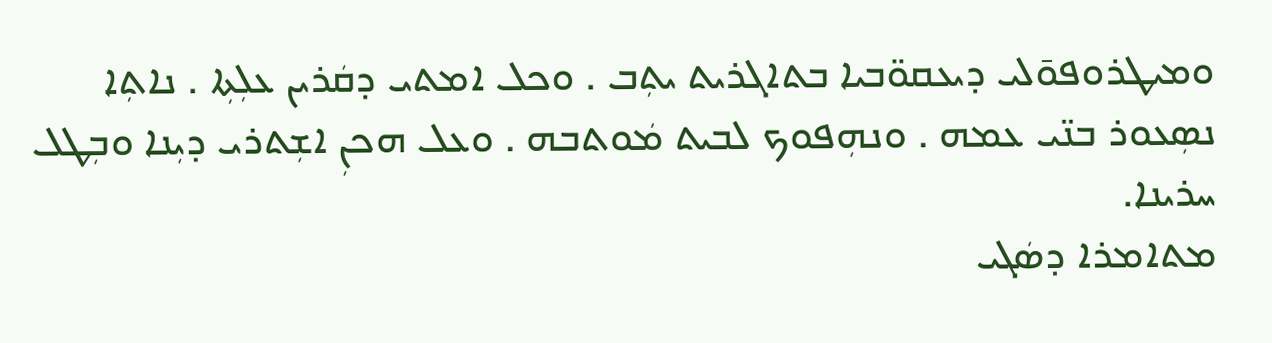ܘܡܝܛܪܘܦܘ̄ܠܝ ܕܝܥܩܘ̈ܒܝܐ ܒܬܐܓܪܝܬ ܝܬܼܒ . ܘܟܠ ܐܡܬܝ ܕܩܿܪܝܢ ܥܠܼܬܼܐ . ܢܐܬܼܐ ܢܣܼܥܘܪ ܒܢ̈ܝ ܥܡܗ . ܘܢܗܼܦܘܟ ܠܒܝܬ ܡܿܘܬܒܗ . ܘܥܠ ܗܟܢܼ ܐܫܼܬܪܝ ܕܝܼܢܐ ܘܒܼܛܠ ܚܪܝܢܐ.
ܡܬܐܡܪܐ ܕܣܿܓܝ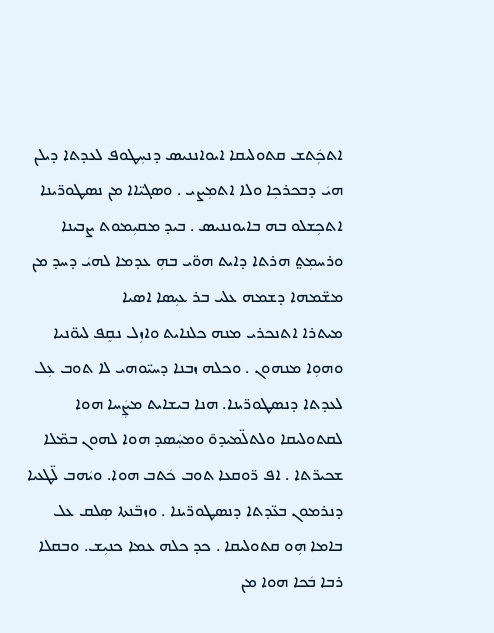ܐܬܟܲܬܫ ܩܬܘܠܝܩܐ ܐܝܘܐܢܢܝܣ ܕܢܚܼܛܘܦ ܠܥܕܬܐ ܕܝܠܢ ܗܝܿ ܕܒܟܪܟܼܐ ܘܠܐ ܐܬܡܼܨܝ . ܘܣܓܝ̈ܐܐ ܡܢ ܢܣܛܘܪ̈ܝܢܐ ܐܬܟܼܫܠܘ ܒܗ ܒܐܝܘܢܢܝܣ . ܒܝܕ ܡܩܝܼܡܘܬ ܨܒܝܢܐ ܘܪܚܡܼܬ݀ ܗܪܬܐ ܕܐܝܬ ܗܘ̈ܝ ܒܗܼ ܥܕܡܐ ܠܗܝܿ ܕܚܕ ܡܢ ܡܫ̈ܡܗܐ ܕܫܡܗ ܥܠܝ ܒܪ ܥܝܼܣܐ ܐܣܝܐ
ܡܝܬܪܐ ܐܬܢܟܪܝ ܡܢܗ ܟܠܢܐܝܬ ܘܐܙܼܠ ܢܩܸܦ ܠܝܘ̈ܢܝܐ ܘܗܘܼܐ ܡܢܗܘܢ . ܘܟܠܗ ܙܒܢܐ ܕܚܝ̈ܘܗܝ ܠܐ ܬܘܒ ܥܼܠ ܠܥܕܬܐ ܕܢܣܛܘܪ̈ܝܢܐ. ܗܢܐ ܒܝܫܐܝܬ ܡܨܲܚܐ ܗܘܐ ܠܩܬܘܠܝܩܐ ܘܠܬܠ̈ܡܝܕܘ̄ ܘܡܚܲܣܕ ܗܘܐ ܠܗܘܢ ܒܡ̈ܠܐ ܫܟܝܪ̈ܬܐ . ܐܦ ܪ̈ܘܩܥܐ ܬܘܒ ܟܿܬܒ ܗܘܐ. ܘܝܿܗܒ ܠ̈ܛܥܝܐ ܕܢܪܡܘܢ ܒܥ̈ܕܬܐ ܕܢܣܛܘܪ̈ܝܢܐ . ܘܙܒ̈ܢܬܐ ܣܼܠܩ ܥܠ ܒܐܡܐ ܗܼܘ ܩܬܘܠܝܩܐ . ܟܕ ܟܠܗ ܥܡܐ ܟܢܝܼܫ. ܘܒܩܠܐ ܪܒܐ ܒܿܟܐ ܗܘܐ ܡܢ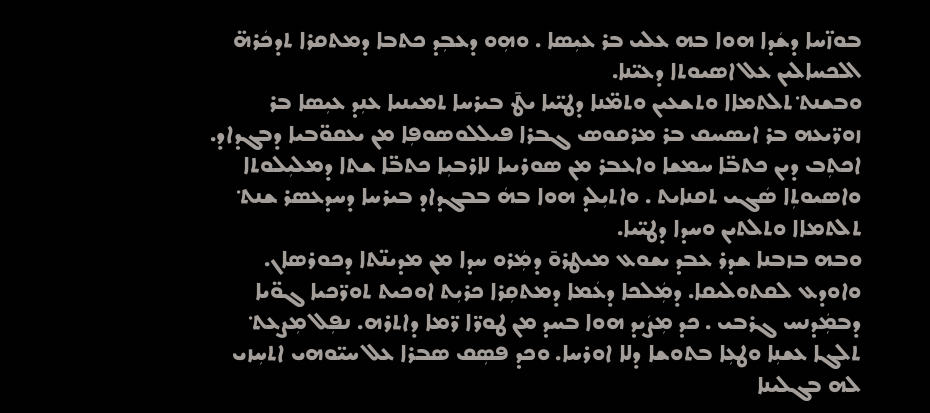ܒܘܙ̈ܚܐ ܕܫܿܕܐ ܗܘܐ ܒܗ ܥܠܝ ܒܪ ܥܝܼܣܐ . ܘܗܼܘ ܕܥܒܼܕ ܟܬܒܐ ܕܡܬܩܪܐ ܬܕܟܿܪܗ̈ ܐܠܟܚܐܠܝܢ ܥܠ ܐܣܝܘܬܐ ܕܥܝ̈ܢܐ.
ܘܒܫܢܬ݀ ܬܠܬܡܐܐ ܘܬܫܥܝܢ ܘܬܡ̈ܢܐ ܕܛܝ̈ܝܐ ܝܛ̄ ܒܝܪܚܐ ܬܡܝܢܝܐ ܥܢܼܕ ܥܝܼܣܐ ܒܪ ܙܘܪ̈ܝܥܗ ܒܪ ܐܝܣܚܩ ܒܪ ܡܪܩܘܣ ܓܒܪܐ ܦܝܠܠܘܣܘܦܼܐ ܡܢ ܝܥܩܘ̈ܒܝܐ ܕܒܓܕܐܕ. ܐܟܬܼܒ ܕܝܢ ܟܬܒ̈ܐ ܚܡܫܐ ܘܐܥܒܪ ܡܢ ܣܘܪܝܝܐ ܠܐܪܒܝܼܐ ܟܬܒ̈ܐ ܫܬܐ ܕܡܠܝܼܠܘܬܐ ܘܐܣܝܘܬܼܐ ܣܿܓܝ ܬܩܢܐܝܬ . ܘܐܬܝܼܠܕ ܗܘܐ ܒܗܿ ܒܒܓܕܐܕ ܒܝܪܚܐ ܕܚܕܥܣܪ ܫܢܬ݀ ܬܠܬܡܐܐ ܘܬܠܬܝܢ ܘܚܕܐ ܕܛܝ̈ܝܐ.
ܘܒܗ ܒܙܒܢܐ ܫܕܪ ܥܒܕ ܝܫܘܥ ܡܝܛܪܘ̄ ܕܡܲܪܘ ܚܕܐ ܡܢ ܡܕܝܢ̈ܬܐ ܕܟܘܪܣܐܢ. ܘܐܘܕܥ ܠܩܬܘܠܝܩܐ. ܕܡܲܠܟܐ ܕܥܿܡܐ ܕܡܬܩܼܪܐ ܟܪܝܼܬ ܐܘܟܝܬ ܬܘܪ̈ܟܝܐ ܓܘ̈ܝܐ ܕܒܡܲܕܢܚ ܓܪܒܝ . ܟܕ ܡܼܨܿܝܕ ܗܘܐ ܒܚܕ ܡܢ ܛܘܪ̈ܐ ܪ̈ܡܐ ܕܐܬܪܗ. ܢܦܼܠ ܡܼܨܥܬ݀ ܬܠܓܐ ܥܫܢܼܐ ܘܛܥܼܐ ܒܬܘܫܐ ܕܠܐ ܐܘܪܚܐ. ܘܟܕ ܦܣܼܩ ܣܒܪܐ ܥܠ ܚܝ̈ܘܗܝ ܐܬܚܼܙܝ ܠܗ ܒܓܠܝܢܐ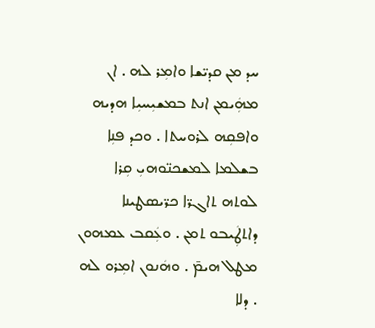ܚܕ ܡܢ ܩܕܝ̈ܫܐ ܘܐܡܼܪ ܠܗ . ܐܢ ܡܗܲܝܡܢ ܐܢܬ ܒܡܫܝܼܚܝܼܐ ܗܕܝܗ ܘܐܦܩܼܗ ܠܪܘܚܬܐ . ܘܟܕ ܦܢܼܐ ܒܫܠܡܐ ܠܡܫܟܢ̈ܘܗܝܼ ܩܼܪܐ ܠܘܬܗ ܬܐܓܪ̈ܐ ܟܪ̈ܝܣܛܝܢܐ ܕܐܬܛܲܝܒܘ ܬܡܢ . ܘܥܲܩܒ ܥܡܗܘܢ ܡܛܠ ܗܝܡ̄ . ܘܗܿܢܘܢ ܐܡܼܪܘ ܠܗ . ܕܠܐ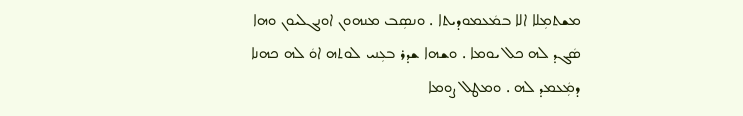ܡܫܬܡܼܠܐ ܐܠܐ ܒܡܿܥܡܘܕܝܬܐ . ܘܢܣܼܒ ܡܢܗܘܢ ܐܘܢܓܠܝܘܢ ܘܗܐ ܣܿܓܕ ܠܗ ܟܠ ܝܘܡܐ . ܘܫܗܐ ܫܕܪ ܒܥܼܢܝ ܠܘܬܗ ܐܘܿ ܠܗ ܟܗܢܐ ܕܡܲܥܡܕ ܠܗ . ܘܡܛܠ ܨܘܡܐ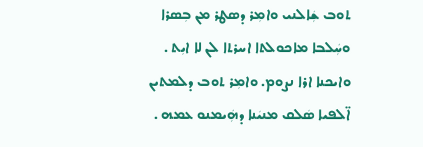ܬܘܒ ܫܲܐܠܢܝ ܘܐܡܼܪ ܕܣܛܪ ܡܢ ܒܼܣܪܐ ܘܚܲܠܒܐ ܡܐܟܘܠܬܐ ܐܚܪܬܐ ܠܢ ܠܐ ܐܝܼܬ . ܘܐܝܟܢܐ ܐܪܐ ܢܨܘܡ. ܘܐܡܼܪ ܬܘܒ ܕܠܡܬܝܢ ܐ̈ܠܦܝܐ ܣܿܠܩ ܡܢܝܿܢܐ ܕܗܲܝܡܢܘ ܥܡܗ .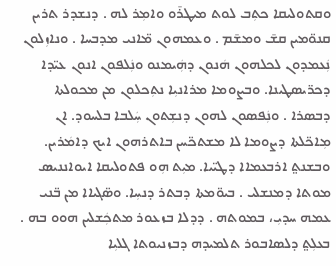ܘܩܬܘܠܝܩܐ ܟܬܼܒ ܠܘܬ ܡܝܛܪ̄ܘ ܘܐܡܼܪ ܠܗ . ܕܢܫܕܪ ܬܪܝܢ ܩܢܘ̈ܡܝܢ ܩܫ̄ ܘܡܫ̄ܡ . ܘܥܡܗܘܢ ܡ̈ܐܢܝ ܡܕܒܚܐ . ܘܢܐܙܼܠܘܢ ܢܲܥܡܕܘܢ ܠܟܠܗܘܢ ܗܿܢܘܢ ܕܗܲܝܡܢܘ ܘܢܲܠܦܘܢ ܐܢܘܢ ܥܝ̈ܕܐ ܕܟܪ̈ܝܣܛܝܢܐ. ܘܒܨܘܡܐ ܡܪܐܢܝܼܐ ܢܬܼܟܠܘܢ ܡܢ ܡܟܘܠܬܐ ܕܒܣܪܐ . ܘܢܲܦܣܘܢ ܠܗܘܢ ܕܢܫܼܬܘܢ ܚܲܠܒܐ ܒܠܚܘܕ. ܐܢ ܡܼܐܟ̈ܠܬܐ ܕܨܘܡܐ ܠܐ ܡܫܬܟ̈ܚܢ ܒܐܬܪܗܘܢ ܐܝܟ ܕܐܡܿܪܝܢ.
ܘܒܫܢܬ݀ ܐܪܒܥܡܐܐ ܕܛܝ̈ܝܐ. ܡܝܼܬ ܗܼܘ ܦܬܘܠܝܩܐ ܐܝܘܐܢܢܝܣ ܡܘܬܐ ܕܡܢܫܠܝ . ܒܝܘ̈ܡܬܐ ܕܒܬܪ ܕܢܚܼܐ. ܘܣ̈ܓܝܐܐ ܡܢ ܒ̈ܢܝ ܥܡܗ ܚܕܝܼ، ܒܡܘܬܗ . ܕܕܠܐ ܒܙܥܘܪ ܡܬܟܲܫܠܝܢ ܗܘܘ ܒܗ . ܒܥܠܼܬ݀ ܕܠܣܐܒܘܪ ܬܠܡܝܕܗ ܕܒܙܢܝܘܬܐ ܓܠܝܼܐ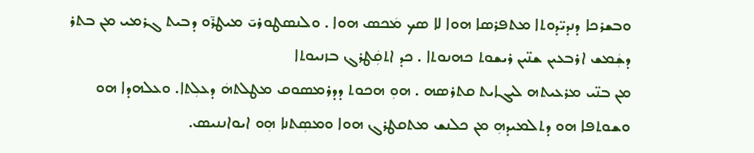ܘܒܫܪܟܐ ܕܢܕܝ̈ܕܘܬܐ ܡܬܦܪܣܐ ܗܘܐ ܠܐ ܣܟ ܡܿܟܣ ܗܘܐ . ܘܠܢܣܛܘܪܝ̄ ܡܝܛܪ̄ܘ ܕܒܝܬ ܓܪܡܝ ܡܢ ܒܬܪ ܕܫܲܡܫ ܐܪܒܥܝܢ ܫܢ̈ܝܢ ܪܝܫܘܬ ܟܗܢܘܬܐ . ܟܕ ܐܬܩܲܛܪܓ ܒܙܢܝܘܬܐ
ܡܢ ܒܢ̈ܝ ܡܪܥܝܬܗ ܠܝܓܐܝܬ ܩܬܪܣܗ . ܗܘܼ ܗܟܘܬ ܕܕܪܡܣܘܩ ܡܛܠܬܗܿ ܕܥܠܼܬܐ. ܘܥܠܗܕܐ ܗܘ ܘܫܘܬܦܐ ܗܘ ܕܬܠܡܝܕܗܼ ܡܢ ܟܠܢܫ ܡܬܩܛܪܓ ܗܘܐ ܘܡܣܼܬܢܐ ܗܼܘ ܐܝܘܐܢܢܝܣ.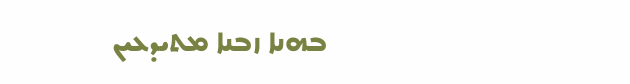ܒܗܢܐ ܙܒܢܐ ܡܬܝܕܥܝܢ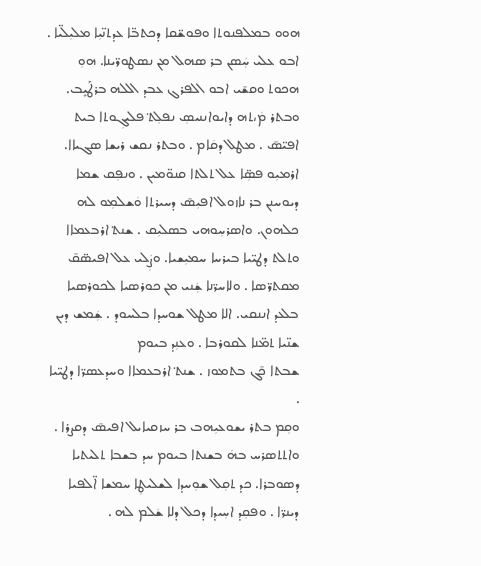ܗܘܘ ܒܡܠܦܢܘܬܐ ܘܦܘܫ̈ܩܐ ܕܟܬܒ̈ܐ ܥܕܬܢ̈ܝܼܐ ܡܠܝܼܠ̈ܝܐ . ܐܒܘ ܥܠܝ ܚܲܣܢ ܒܪ ܣܗܠ ܡܢ ܢܣܛܘܪ̈ܝܢܐ. ܗܘܼ ܗܟܘܬ ܘܩܫ̄ܝ ܐܒܘ ܐܠܦܪܓ ܥܒܕ ܐܠܠܗ ܒܪܛܰܝܻܒ.
ܘܒܬܪ ܡܿ،ܬܗ ܕܐܝܘܐܢܢܝܣܼ ܢܦܠܼܬ݀ ܦܠܝܓܼܘܬܐ ܒܝܬ ܐܦܝ̈ܣ̄ . ܡܛܠ ܕܩܿܐܡ . ܘܒܬܪ ܢܩܫ ܪܝܫܐ ܣܓܝܐܐ. ܐܪܡܝܼܘ ܦܣܼ̈ܐ ܥܠ ܬܠܬܐ ܩܢܘ̈ܡܝܢ . ܘܢܦܼܩ ܫܡܐ ܕܝܘܚܢܢ ܒܪ ܢܐܙܘܠ ܐܦܝܼܣ̄ ܕܚܝܪܬܐ ܘܿܫܠܡܼܘ ܠܗ ܟܠܗܘܢ. ܘܐܣܪܚܼܘܗܝ ܒܣܠܝܼܩ . ܫܢܬ݀ ܐܪܒܥܡܐܐ ܘܬܠܬ ܕܛܝ̈ܝܐ ܒܝܪܚܐ ܚܡܝܼܫܝܐ. ܘܨܲܠܝ ܥܠ ܐܦܝܣ̈ܩ̄ ܡܩܬܪ̈ܣܐ . ܘܠܐܚܪ̈ܢܐ ܫܲܢܝ ܡܢ ܟܘܪܣܝܐ ܠܟܘܪܣܝܐ ܒܠܥܕ ܐܢܢܩܝ. ܐܠܐ ܡܛܠ ܫܘܚܕܐ ܒܠܚܘܕ . ܫܲܡܫ ܕܝܢ ܫܢ̈ܝܐ ܬܡ̈ܢܐ ܠܩܘܪܒܐ . ܘܥܢܼܕ ܒܝܘܡ
ܫܒܬܐ ܟ̄ܓ ܒܬܡܘܙ . ܫܢܬ݀ ܐܪܒܥܡܐܐ ܘܚܕܥܣܪ̈ܐ ܕܛܝ̈ܝܐ .
ܘܩܼܡ ܒܬܪ ܝܫܘܥܝܼܗܒ ܒܪ ܚܙܩܝܐܝܠ ܐܦܝܣ̄ ܕܩܨܪܐ . ܘܐܬܬܣܪܚ ܒܗܿ ܒܫܢܬܐ ܒܝܘܡ ܚܕ ܒܫܒܐ ܬܠܝܬܝܐ ܕܣܘܒܪܐ. ܟܕ ܬܩܼܠ ܫܘܼܚܕܐ ܠܫܠܝܛܼܐ ܚܡܫܐ ܐ̈ܠܦܝܐ ܕܝܢܪ̈ܐ . ܘܦܩܼܕ ܐܚܼܝܕܐ ܕܟܠ ܕܠܐ ܫܿܠܡ ܠܗ .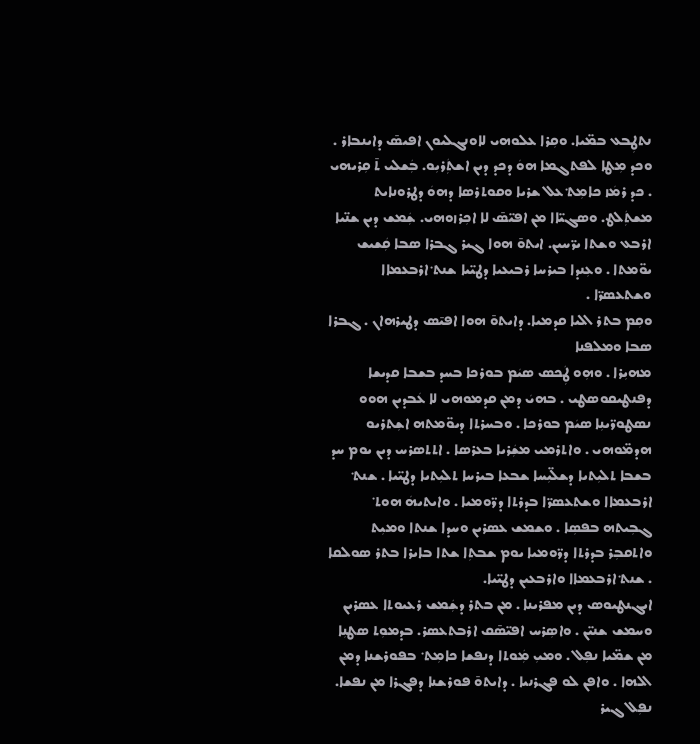ܢܬܛܼܒܥ ܒܡ̈ܝܐ. ܘܩܼܪܐ ܥܠܘܗܝ ܠܐܘܢܓܠܝܘܢ ܐܦܝܣ̄ ܕܐܝܢܒܐܪ . ܘܟܕ ܡܼܛܐ ܠܦܬܓܡܐ ܗܘܿ ܕܟܕ ܕܝܢ ܐܫܬܲܪܝܼܘ. ܒܲܫܠܝ ܬ̄ ܩܼܪܝܗܝ . ܟܕ ܪܡܿܙ ܟܐܡܼܬ݀ ܥܠ ܫܪܝܐ ܘܩܘܬܪܣܐ ܕܗܘܿ ܕܛܪܘܢܐܝܬ ܡܫܬܲܠܛ. ܘܣܓܝ̈ܐܐ ܡܢ ܐܦܝ̈ܣ̄ ܠܐ ܐܟܼܪܙܘܗܝ. ܫܲܡܫ ܕܝܢ ܫܢ̈ܝܐ ܐܪܒܥ ܘܫܬܐ ܝܪ̈ܚܝܢ. ܐܝܬܘ̄ ܗܘܐ ܓܝܪ ܓܒܪܐ ܣܒܐ ܩܲܫܝܫ ܝܘ̈ܡܬܐ . ܘܥܼܢܕܐ ܒܝܪܚܐ ܪܒܝܥܝܐ ܕܛܝ̈ܝܐ ܫܢܬ݀ ܐܪܒܥܡܐܐ ܘܫܬܥܣܪ̈ܐ .
ܘܩܼܡ ܒܬܪ ܐܠܝܐ ܩܕܡܝܐ. ܕܐܝܬܘ̄ ܗܘܐ ܐܦܝ̄ܣ ܕܛܝܪܗܐܢ . ܓܒܪܐ ܣܒܐ ܘܡܠܦܢܐ
ܡܗܝܼܪܐ . ܘܗܼܘ ܛܲܟܣ ܣܝܿܡ ܒܘܪܟܐ ܒܚܕ ܒܫܒܐ ܩܕܝܫܐ ܕܦܢܛܝܩܘܣܛܝ . ܒܗܝܿ ܕܡܢ ܩܕܡܘܗܝ ܠܐ ܥܿܒܕܝܢ ܗܘܘ ܢܣܛܘܪ̈ܝܢܼܐ ܣܝܿܡ ܒܘܪܟܐ . ܘܒܚܪܬܐ ܕܝܘ̈ܡܬܗ ܐܫܼܬܪܝܘ ܗܕܡ̈ܘܗܝ . ܘܐܬܪܡܝ ܡܫܲܪܝܐ ܒܥܪܣܐ . ܐܬܬܣܪܚ ܕܝܢ ܝܘܡ ܚܕ ܒܫܒܐ ܬܠܝܼܬܝܐ ܕܫܠ̈ܝܼܚܐ ܫܒܥܐ ܒܝܪܚܐ ܬܠܝܼܬܝܐ ܕܛܝ̈ܝܐ . ܫܢܬ݀ ܐܪܒܥܡܐܐ ܘܫܬܥܣܪ̈ܐ ܒܕܪܬܐ ܕܪ̈ܘܡܝܐ . ܘܐܝܬܝܗܿ ܗܘܬ݀ ܓܒܼܝܬܗ ܒܦܣܼܐ . ܘܫܡܫ ܥܣܪܝܢ ܘܚܕܐ ܫܢܬܐ ܘܡܝܼܬ ܘܐܬܩܒܼܪ ܒܕܪܬܐ ܕܪ̈ܘܡܝܐ ܝܘܡ ܫܒܬܼܐ ܫܬܐ ܒܐܝܪܐ ܒܬܪ ܣܘܠܩܐ . ܫܢܬ݀ ܐܪܒܥܡܐܐ ܘܐܪܒܥܝܢ ܕܛܝ̈ܝܐ.
ܐܝܓܢܛܝܘܣ ܕܝܢ ܡܦܪܝܢܐ . ܡܢ ܒܬܪ ܕܫܲܡܫ ܪܥܝܘܬܐ ܥܣܪܝܢ ܘܚܡܫ ܫܢܝ̈ܢ . ܘܐܣܼܪܚ ܐܦܝ̈ܣ̄ܩ ܐܪܒܬܥܣܪ. ܒܕܡܘܼܬ ܣܛܢܼܐ ܡܢ ܫܡ̈ܝܐ ܢܦܼܠ . ܘܡܝܼ ܡܲܘܬܐ ܕܢܦܫܐ ܟܐܡܼܬ݀  ܒܦܘܪܫܢܐ ܕܡܢ ܐܠܗܐ . ܘܐܦܢ ܠܘ ܦܓܪܢܝܐ . ܕܐܝܬܘ̄ ܦܘܪܫܢܐ ܕܦܓܪܐ ܡܢ ܢܦܫܐ. ܢܦܼܠ ܓܝܪ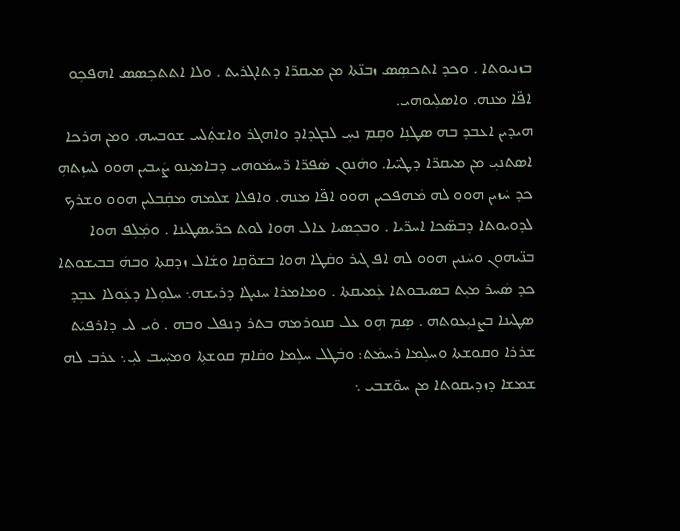ܒܙܢܝܘܬܐ . ܘܟܕ ܐܬܟܣܼܣ ܙܒܢ̈ܬܐ ܡܢ ܡܝܩܪ̈ܐ ܕܬܐܓܪܝܬ . ܘܠܐ ܐܬܬܟܼܣܣ ܐܗܦܟܼܘ ܐܦ̈ܐ ܡܢܗ. ܘܐܣܠܼܝܘܗܝ.
ܗܝܕܝܢ ܐܥܒܕ ܒܗ ܣܛܢܼܐ ܘܩܼܡ ܢܚܼ ܠܒܓܕܐܕ ܘܐܗܓܪ ܘܐܫܬܲܠܚ ܫܘܒܚܗ. ܘܡܢ ܗܪܟܐ ܐܣܬܢܝܼ ܡܢ ܡܝܩܪ̈ܐ ܕܛܝ̈ܝܐ. ܘܗܿܢܘܢ ܣܿܦܪ̈ܐ ܪ̈ܚܡܿܘܗܝ ܕܒܐܡܝܼܢܘ ܨܿܝܒܝܢ ܗܘܘ ܠܚܙܼܬܗܼ ܟܕ ܚܿܙܝܢ ܗܘܘ ܠܗ ܡܿܗܦܟܝܢ ܗܘܘ ܐܦ̈ܐ ܡܢܗ. ܘܐܦܠܐ ܫܠܡܗ ܡܩܲܒܠܝܢ ܗܘܘ ܘܫܪܟ ܠܕܘܝܘܬܐ ܕܒܣ̈ܟܐ ܐܚܪ̈ܝܐ . ܘܒܟܼܣܝܐ ܥܐܠ ܗܘܐ ܠܘܬ ܟܪ̈ܝܣܛܝܢܐ . ܘܡܲܠܼܦ ܗܘܐ ܒܢ̈ܝܗܘܢ ܘܚܿܢܝܢ ܗܘܘ ܠܗ ܐܦ ܓܝܪ ܘܩܿܛܐ ܗܘܐ ܒܫܘ̈ܩܼܐ ܘܫܿܐܠ ܙܕܩܬܐ ܘܒܗܿ ܒܒܝܫܘܬܐ ܟܕ ܣܿܚܪ ܡܝܼܬ ܒܣܝܒܘܬܐ ܥܲܡܝܩܬܐ . ܘܡܐܡܪܐ ܚܢܝܓܐ ܕܪܝܫܗ܆ ܚܠܘܼܠܐ ܕܥܲܘܠܐ ܥܒܼܕ ܣܛܝܢܐ ܒܨܢܝܼܥܘܬܗ . ܣܼܡ ܗܼܘ ܥܠ ܩܢܘܪܡܗ ܒܬܪ ܕܢܦܠ ܘܒܗ . ܘܿܝ ܠܝ ܕܐܪܦܝܿܬ ܫܪܪܐ ܘܩܘܫܬܐ ܘܚܠܼܡܐ ܪܚܡܿܬ: ܘܒܿܛܠ ܚܠܼܡܐ ܘܩܿܐܡ ܩܘܫܬܼܐ ܘܡܚܲܝܒ ܠܝܼ܆ ܥܪܒ ܠܗ ܫܡܫܐ ܕܙܕܝܩܘܬܐ ܡܢ ܚܘ̈ܫܒܝ ܆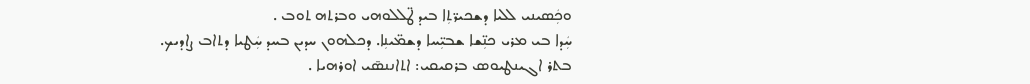ܘܟܲܣܝܢܝ ܠܠܝܐ ܕܫܟܝܪ̈ܬܼܐ ܒܝܕ ܛ̈ܠܠܘܗܝ ܘܒܪܬܗ ܬܘܒ .
ܚܲܕܐ ܒܝ ܡܪܝ ܟܢܼ̈ܫܐ ܫܒܝܼ̈ܚܐ ܕܫܡ̈ܝܢܼܐ. ܕܟܠܗܘܢ ܚܕܝܢ ܒܚܕ ܚܲܛܝܐ ܕܬܐܒ ܨܐܕܝܟ.
ܒܬܪ ܐܓܝܢܛܝܘܣ ܒܪܩܝܩܝ: ܐܬܐܢܢܣ̄ܝ ܐܘܪܗܝܐ .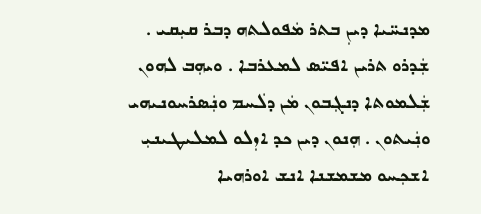ܡܕܢܚ̈ܝܐ ܕܝܢܼ ܒܬܪ ܡܿܦܘܠܬܗ ܕܒܪ ܩܝܼܩܝ . ܫܲܕܪܘ ܬܪܝܢ ܐܦܝ̈ܣ ܠܡܥܪܒܐ . ܘܝܗܼܒ ܠܗܘܢ ܫܲܠܡܘܬܐ ܕܢܓܼܒܘܢ ܡܿܢ ܕܠܿܚܡ ܘܢܲܣܪܚܘܢܝܗܝ ܘܢܲܝܬܘܢ . ܗܼܢܘܢ ܕܝܢ ܟܕ ܐܙܼܠܘ ܠܡܠܝܛܝܢܝܼ ܐܫܟܼܚܘ ܡܫܡܫܢܐ ܐܢܫ ܐܘܪܗܝܐ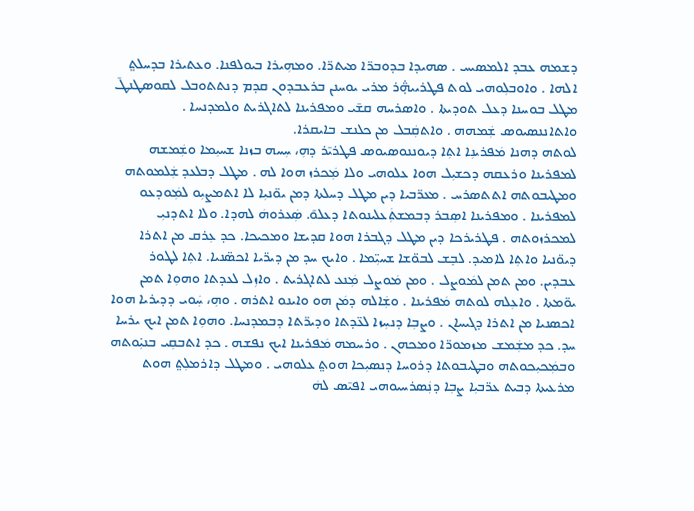ܕܫܡܗ ܥܒܕ ܐܠܡܣܝܚ . ܣܗܝܕܐ ܒܕܘܒܪ̈ܐ ܡܝܬܪ̈ܐ. ܘܡܗܼܝܪܐ ܒܝܘܠܦܢܐ. ܘܥܬܝܪܐ ܒܕܚܠܬ݀ ܐܠܗܐ . ܘܐܘܒܠܼܘܗܝ ܠܘܬ ܦܛܪܝܞܪ ܡܪܝ ܝܘܚܢܢ ܒܪܥܒܕܘܢ ܩܕܡ ܕܢܬܬܘܒܠ ܠܩܘܣܛܢܛ̄ ܡܛܠ ܒܘܚܢܐ ܕܥܠ ܬܘܕܝܬܐ . ܘܐܣܪܚܗ ܩܫ̄ܝ ܘܡܦܪܝܢܐ ܠܬܐܓܪܝܬ ܘܠܡܕܢܚܐ . ܘܐܬܐܢܢܣܝܘܣ ܫܲܡܗܗ . ܘܐܬܩܲܒܠ ܡܢ ܟܠܢܫ ܒܐܝܩܪܐ.
ܠܘܬܗ ܕܗܢܐ ܡܿܦܪܝܢܼܐ ܐܬܼܐ ܕܝܘܢܢܘܣܝܘܣ ܦܛܪܝ̄ܪ ܕܗܼ، ܚܼܚܗ ܒܙܢܐ ܫܚܝܼܡܐ ܘܫܲܡܫܗ ܠܡܦܪܝܢܐ ܘܪܥܩܗ ܕܟܫܝܼܠ ܗܘܐ ܥܠܘܗܝ ܘܠܐ ܡܲܟܪܙ ܗܘܐ ܠܗ . ܡܛܠ ܕܒܠܥܕ ܫܲܠܡܘܬܗ ܘܡܛܝܒܘܬܗ ܐܬܬܣܪܚ . ܡܥܪ̈ܒܝܐ ܕܝܢ ܡܛܠ ܕܚܠܬܐ ܕܡܢ ܝܘ̈ܢܝܼܐ ܠܐ ܐܬܡܨܝܼܘ ܠܡܲܘܕܥܘ
ܠܡܦܪܝܢܐ . ܘܡܦܪܝܢܐ ܐܣܼܒܪ ܕܒܡܫܬܲܥܠܝܢܘܬܐ ܕܥܠܘ̄. ܣܲܥܪܘܗܿ ܠܗܕܐ. ܘܠܐ ܐܬܕܢܝܼ ܠܡܟܪܙܘܬܗ . ܦܛܪܝܪܟܐ ܕܝܢ ܡܛܠ ܕܓܒܪܐ ܗܘܐ ܩܕܝܫܐ ܘܡܟܝܟܐ. ܟܕ ܥܼܪܩ ܡܢ ܐܬܪܐ ܕܝܘ̈ܢܝܐ ܘܐܬܼܐ ܠܐܡܝܕ. ܠܒܸܫ ܠܒܘ̈ܫܐ ܫܚܝܼ̈ܡܐ . ܘܐܝܟ ܚܕ ܡܢ ܕܝܪ̈ܝܐ ܐܟܣ̈ܢܝܐ. ܐܬܼܐ ܠܛܘܪ ܥܒܕܝܢ. ܘܡܢ ܬܡܢ ܠܡܿܘܨܠ . ܘܡܢ ܡܿܘܨܠ ܡܲܢܥ ܠܬܐܓܪܝܬ . ܘܐܙܼܠ ܠܥܕܬܐ ܘܗܘܼܐ ܬܡܢ ܝܘ̈ܡܬܐ . ܘܐܥܼܠܗ ܠܘܬܗ ܡܿܦܪܝܢܐ . ܘܫܲܐܠܗ ܕܡܿܢ ܗܘ ܘܐܝܢܘ ܐܬܪܗ . ܘܗܼ، ܚܲܘܝ ܕܕܝܪܝܐ ܗܘܐ ܐܟܣܢܝܐ ܡܢ ܐܬܪܐ ܕܓܝܚܐܢ . ܘܨܒܼܐ ܕܢܚܼܙܐ ܠܥ̈ܕܬܐ ܘܕܝܪ̈ܬܐ ܕܒܡܕܢܚܐ. ܘܗܘܼܐ ܬܡܢ ܐܝܟ ܝܪܚܐ ܚܕ. ܟܕ ܡܫܲܡܫ ܡܙܡܘܪ̈ܐ ܘܡܟܗܢ . ܘܪܚܡܗ ܡܿܦܪܝܢܐ ܐܝܟ ܢܦܫܗ . ܟܕ ܐܬܒܩܼܝ ܒܢܝܼ̇ܘܬܗ ܘܒܡܲܟܝܼܟܘܬܗ ܘܒܛܝܒܘܬܐ ܕܪܘܚܐ ܕܢܣܝܼܟܐ ܗܘܬ݀ ܥܠܘܗܝ . ܘܡܛܠ ܕܐܪܡܠܼܬ݀ ܗܘܬ ܡܪܥܝܬܐ ܕܒܝܬ ܥܪ̈ܒܝܼܐ ܨܒܼܐ ܕܢܲܣܪܚܝܘܗܝ ܐܦܝ̄ܣ ܠܗܿ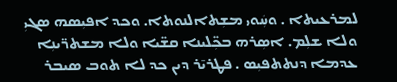ܠܡܪܥܝܬܐ . ܘܚܲܘܝ ܡܫܼܬܐܠܢܘܬܐ. ܘܟܕ ܐܦܝܼܣܗ ܣܓܝܼ ܘܠܐ ܫܠܼܡ. ܐܣܼܪܗ ܒܟܼ̈ܠܝܢܐ ܩܫ̈ܝܐ ܘܠܐ ܡܫܬܪ̈ܝܢܼܐ ܥܕܡܐ ܕܢܬܬܦܝܼܣ . ܦܛܪܝ̄ܪ ܕܝܢ ܟܕ ܠܐ ܬܘܒ ܣܝܒܪ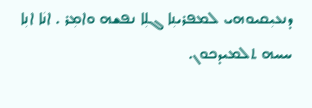ܕܢܥܝܼܩܝܘܗܝ ܠܡܦܪܝܢܼܐ ܓܠܼܐ ܢܦܫܗ ܘܐܡܼܪ . ܐܢܿܐ ܐܢܼܐ ܚܚܗ ܬܠܡܝܕܟܘܢ.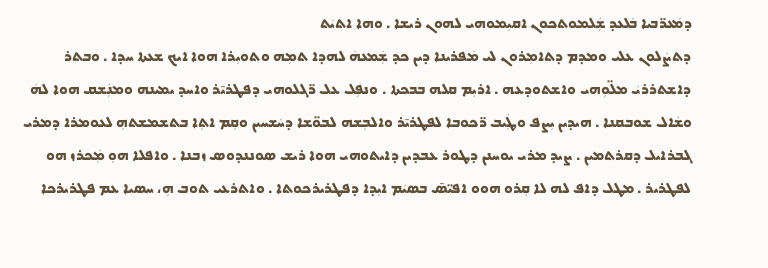ܕܡܿܥܪ̈ܒܝܐ ܒܿܠܥܕ ܫܲܠܡܘܬܟܘܢ ܐܩܝܼܡܘܗܝ ܠܗܘܢ ܪܝܫܐ . ܘܗܐ ܐܬܝܿܬ
ܕܬܨܿܠܘܢ ܥܠܝ ܘܡܕܡ ܕܬܐܡܼܪܘܢ ܠܝ ܡܿܦܪܝܢܐ ܕܝܢ ܟܕ ܫܲܡܥܗܿ ܠܗܕܐ ܬܡܼܗ ܘܬܘܝܼܪܐ ܗܘܐ ܐܝܟ ܫܥܬܐ ܚܕܐ . ܘܒܬܪ ܕܐܫܬܪܪܝܿ ܡܠ̈ܘܼܗܝ ܘܐܫܬܘܕܥܗ . ܐܪܝܼܡ ܩܠܗ ܒܒܟܬܐ . ܘܢܦܼܠ ܥܠ ܪ̈ܓܠܘܗܝ ܕܦܛܪܝ̄ܪ ܘܐܚܕ ܝܡܝܢܗ ܘܡܢܲܫܩ ܗܘܐ ܠܗܿ ܘܫܿܐܠ ܫܘܒܩܢܐ . ܗܝܕܝܢ ܝܼܨܦ ܘܛܲܝܒ ܪ̈ܟܘܒܐ ܠܦܛܪܝ̄ܪ ܘܐܠܒܼܫܗ ܠܒܘ̈ܫܐ ܕܚܿܫܚܝܢ ܘܩܼܡ ܐܬܼܐ ܒܬܫܡܫܬܗܼ ܠܥܘܡܪܐ ܕܡܪܝ ܓܒܪܐܝܠ ܕܩܪܬܡܝܢ . ܨܝܕ ܡܪܝ ܝܘܚܢܢ ܕܛܘܪ ܥܒܕܝܢ ܕܐܝܬܘܗܝ ܗܘܐ ܪܝܫ ܣܘܢܢܕܘܣ ܙܒܢܐ . ܘܐܦܠܐ ܗܘܼ ܡܲܟܪܙ ܗܘ ܠܦܛܪܝܪ . ܡܛܠ ܕܐܦ ܠܗ ܠܐ ܩܼܪܘ ܗܘܘ ܐܦܝ̈ܣ̄ ܒܣܝܿܡ ܐܝܼܕܐ ܕܦܛܪܝܪܟܘܬܐ . ܘܐܬܪܥܝ ܬܘܒ ܗܼ، ܚܣܝܐ ܥܡ ܦܛܪܝܪܟܐ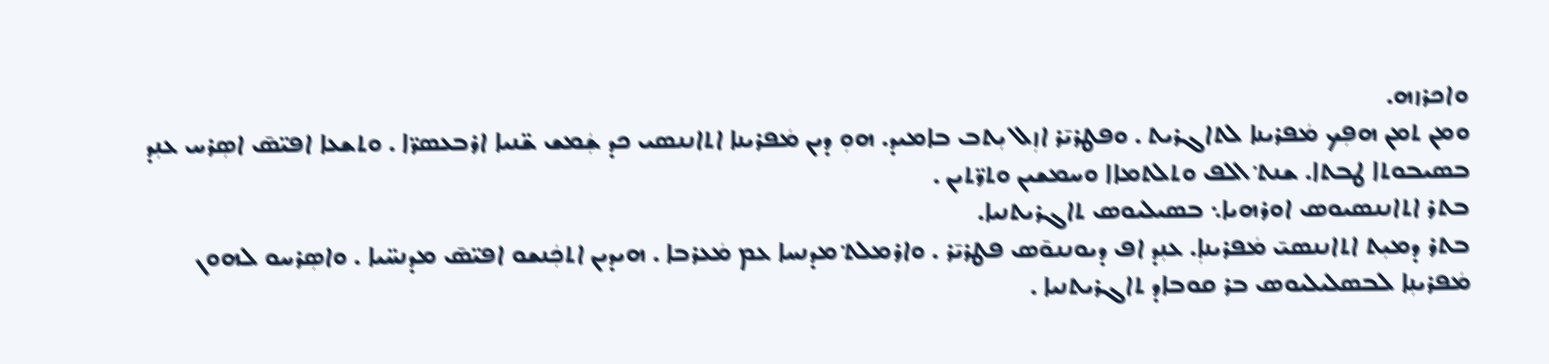ܘܐܟܪܙܗ.
ܘܡܢ ܬܡܢ ܗܦܼܟ ܡܿܦܪܝܢܐ ܠܬܐܓܪܝܬ . ܘܦܛܪܝ̄ܪ ܐܙܼܠ ܝܼܬܒ ܒܐܡܝܕ. ܗܘܼ ܕܝܢ ܡܿܦܪܝܢܐ ܐܬܐܢܢܣܝ ܟܕ ܫܲܡܫ ܫ̈ܢܝܐ ܐܪܒܥܣܪ̈ܐ . ܘܬܫܥܐ ܐܦܝ̈ܣ̄ ܐܣܼܪܚ ܥܢܼܕ ܒܣܝܒܘܬܐ ܛܒܬܐ. ܫܢܬ݀ ܐܠܦ ܘܬܠܬܡܐܐ ܘܚܡܫܝܢ ܘܬܪ̈ܬܝܢ .
ܒܬܪ ܐܬܐܢܢܣܝܘܣ ܐܘܪܗܝܐ܆ ܒܣܝܠܝܘܣ ܬܐܓܪܝܬܢܝܐ.
ܒܬܪ ܕܡܝܼܬ ܐܬܐܢܢܣܝ̄ ܡܿܦܪܝܢܐܼ. ܥܢܼܕ ܐܦ ܕܝܘܢܢܘ̄ܣ ܦܛܪܝ̄ܪ . ܘܐܪܡܠܬ݀ ܡܕܢܚܐ ܥܡ ܡܿܥܪܒܐ . ܗܝܕܝܢ ܐܬܟܲܢܫܘ ܐܦܝ̈ܣ̄ ܡܕܢܚ̈ܝܐ . ܘܐܣܼܪܚܘ ܠܗܘܢ ܡܿܦܪܝܢܼܐ ܠܒܣܠܝܠܝܘܣ ܒܪ ܩܘܒܐܕ ܬܐܓܪܝܬܢܝܐ .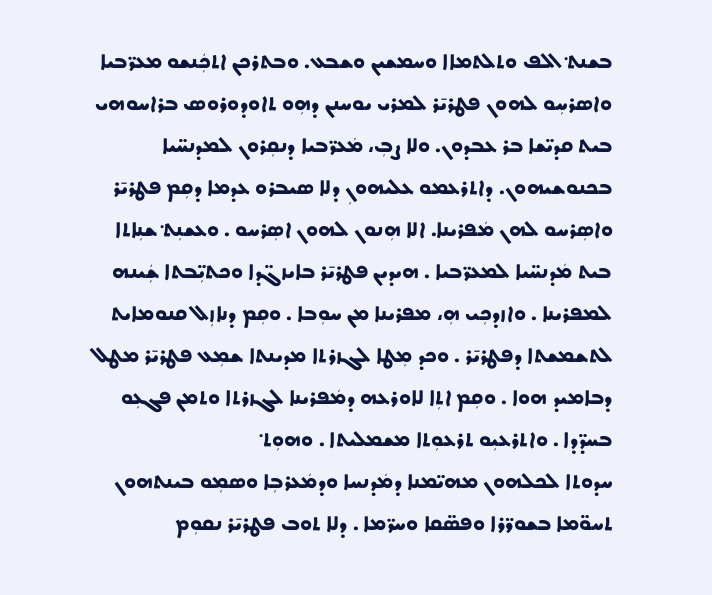ܒܫܢܬ݀ ܐܠܦ ܘܬܠܬܡܐܐ ܘܚܡܫܝܢ ܘܫܒܥ. ܘܒܬܪܟܢ ܐܬܟܲܢܫܘ ܡܥܪ̈ܒܝܐ ܘܐܣܪܚܼܘ ܠܗܘܢ ܦܛܪܝ̄ܪ ܠܡܪܝ ܝܘܚܢܢ ܕܗܼܘ ܬܐܘܕܘܪܘܣ ܒܪܐܚܘܗܝ ܒܝܬ ܩܕܝ̈ܫܐ ܒܪ ܥܒܕܘܢ. ܘܠܐ ܨܒܼ، ܡܿܥܪ̈ܒܝܐ ܕܢܩܼܪܘܢ ܠܡܕܢܚ̈ܝܐ ܒܟܢܘܫܝܗܘܢ. ܕܐܬܪܥܡܘ ܥܠܝܗܘܢܼ ܕܠܐ ܣܝܒܪܘ ܥܕܡܐ ܕܩܼܡ ܦܛܪܝ̄ܪ ܘܐܣܼܪܚܘ ܠܗܢ ܡܿܦܪܝܢܐ. ܐܠܐ ܗܼܢܘܢ ܠܗܘܢ ܐܣܼܪܚܘ . ܘܥܫܢܼܬ݀ ܫܢܼܐܬܐ ܒܝܬ ܡܿܕܢܚ̈ܝܐ ܠܡܥܪ̈ܒܝܐ . ܗܝܕܝܢ ܦܛܪܝ̄ܪ ܒܐܝܙܓ̈ܕܐ ܘܟܬܝܼ̈ܒܬܐ ܫܲܝܢܗ ܠܡܦܪܝܢܐ . ܘܐܙܕܟܼܝ ܗܼ، ܡܦܪܝܢܐ ܡܢ ܚܘܼܒܐ . ܘܩܼܡ ܕܢܐܙܼܠ ܩܢܘܡܐܝܬ ܠܬܫܡܫܬܐ ܕܦܛܪܝ̄ܪ . ܘܟܕ ܡܼܛܐ ܠܓܙܪܬܐ ܡܕܝܢܬܐ ܫܡܼܥ ܦܛܪܝ̄ܪ ܡܛܠ ܕܒܐܡܝܕ ܗܘܐ . ܘܩܼܡ ܐܬܼܐ ܠܐܘܪܥܗ ܕܡܿܦܪܝܢܐ ܠܓܙܪܬܐ ܘܬܡܢ ܦܓܥܼܘ ܒܚܕ̈ܕܐ . ܘܐܬܪܥܝܼܘ ܬܪܥܘܼܬܐ ܡܫܡܠܝܬܐ . ܘܗܘܼܬ݀
ܚܕܘܬܐ ܠܟܠܗܘܢ ܡܗܝ̈ܡܢܐ ܕܡܿܕܢܚܐ ܘܕܡܿܥܪܒܼܐ ܘܣܡܼܘ ܒܝܢܬܗܘܢ ܬܚܘ̈ܡܐ ܒܫܘܪ̈ܪܐ ܘܦܣ̈ܩܐ ܘܚܪ̈ܡܐ . ܕܠܐ ܬܘܒ ܦܛܪܝ̄ܪ ܢܩܘܼܡ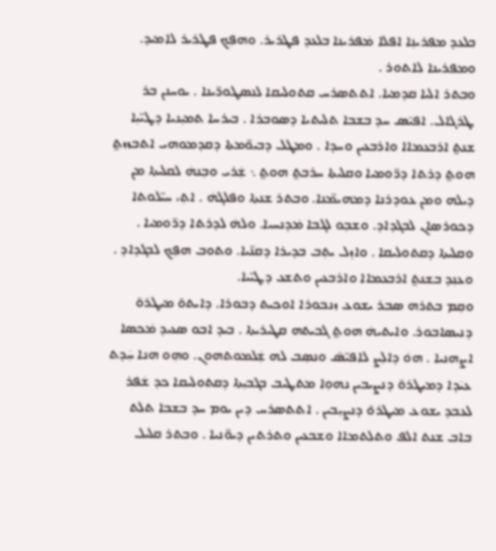ܒܠܥܕ ܡܦܪܝܢܼܐ ܐܦܠܐ ܡܿܦܪܝܢܐ ܒܠܥܕ ܦܛܪܝܪ. ܘܗܦܼܟ ܦܛܪܝܪ ܠܐܡܝܕ. ܘܡܦܪܝܢܐ ܠܐܬܘܪ .
ܘܒܬܪ ܐܠܝܐ ܩܕܡܝܐ. ܐܬܬܣܪܚ ܩܬܘܠܝܩܐ ܠܢܣܛܘܪ̈ܝܢܐ . ܝܘܚܢܢ ܒܪ ܛܪܓܐܠ. ܐܦܝ̄ܣ ܚܕ ܒܫܒܐ ܬܠܝܬܝܐ ܕܣܘܒܪܐ . ܒܝܪܚܐ ܬܡܝܼܢܝܐ ܕܛܝ̈ܝܼܐ ܫܢܬ݀ ܐܪܒܥܡܐܐ ܘܐܪܒܥܝܢ ܘܚܕܐ . ܘܡܛܠ ܕܒܝܘ̈ܡܬܐ ܕܩܕܡܘܗܝ ܐܬܒܙܙܬ݀ ܗܘܬ݀ ܕܪܬܐ ܕܪ̈ܘܡܝܐ ܘܩܠܝܬܐ ܚܪܒܬ݀ ܗܘܬ݀ ܆ ܫܲܪܝ ܘܒܼܢܗܿ ܠܩܠܝܬܐ ܡܢ ܕܝܠܗ ܘܡܢ ܥܘܕܪܢܐ ܕܡܗܝܡ̈ܢܐ. ܘܒܬܪ ܫܢܬܐ ܘܦܠܓܗܿ . ܐܬܼ، ܚܝ̈ܠܘܬܐ ܕܟܘܪܣܐܢ ܠܒܓܕܐܕ. ܘܫܒܼܘ ܠܓܒܐ ܡܿܕܢܚܝܐ. ܘܠܗܿ ܠܕܪܬܐ ܕܪ̈ܘܡܝܐ . ܘܩܠܝܬܐ ܕܩܬܘܠܝܩܐ . ܘܐܙܼܠ ܝܬܼܒ ܒܕܝܪܐ ܕܩܢ̈ܝܐ. ܘܬܘܒ ܗܦܼܟ ܠܒܓܕܐܕ . ܘܥܢܼܕ ܒܫܢܬ݀ ܐܪܒܥܡܐܐ ܘܐܪܒܥܝܢ ܘܬܫܥ ܕܛܝ̈ܝܐ.
ܘܩܼܡ ܒܬܪܗ ܣܒܪ ܝܫܘܥ ܙܢܒܘܪܐ ܐܘܟܝܬ ܕܒܘܪܐ. ܕܐܝܬܘ̄ ܡܝܛܪܘ̄ ܕܢܝܣܐܒܘܪ. ܘܐܝܬܝܗܿ ܗܘܬ݀ ܓܒܝܬܗ ܩܛܝܪܝܬܐ . ܒܝܕ ܐܒܘ ܣܥܝܕ ܡܿܟܣܐ ܐܨܗܢܝܐ . ܗܘܿ ܕܐܠܼܨ ܠܐܦܝ̈ܣ̄ ܘܢܣܼܒ ܠܗ ܫܲܠܡܘܬܗܘܢ. ܘܗܼܘ ܗܢܐ ܚܲܕܬ ܥܝܿܕܐ ܕܡܝܛܪܘ̄ ܕܢܨܝܒܝܢ ܢܗܘܼܐ ܡܬܛܝܒ ܒܓܒܝܼܬܐ ܕܩܬܘܠܝܩܐ ܟܕ ܫܿܦܪ ܠܥܒܕ ܝܫܘܥ ܡܝܛܪܘ̄ ܕܢܨܝܼܒܝܢ . ܐܬܬܣܪܚ ܕܝܢ ܝܘܡ ܚܕ ܒܫܒܐ ܬܠܬ ܒܐܒ ܫܢܬ ܐܠܦ ܘܬܠܬܡܐܐ ܘܫܒܥܝܢ ܘܬܪܬܝܢ ܕܝܘ̈ܢܝܐ . ܘܒܬܪ ܩܠܝܠ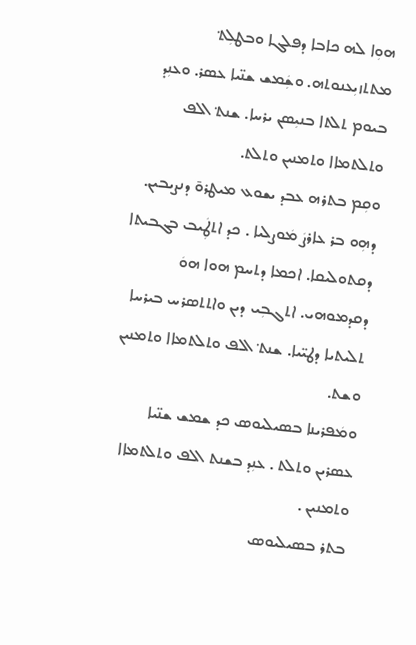ܗܘܼܐ ܠܗ ܟܐܒܐ ܕܦܠܓܐ ܘܒܛܠܼܬ݀ ܡܬܬܙܝܼܥܢܘܬܗ. ܘܫܲܡܫ ܫܢ̈ܝܐ ܥܣܪ. ܘܥܢܼܕ ܒܝܘܡ ܬܠܬܐ ܒܢܝܼܣܢ ܝܪܚܐ. ܫܢܬ݀ ܐܠܦ ܘܬܠܬܡܐܐ ܘܬܡܢܝܢ ܘܬܠܬ.
ܘܩܼܡ ܒܬܪܗ ܥܒܕ ܝܫܘܥ ܡܝܛܪܘ̄ ܕܢܨܝܒܝܢ. ܕܗܼܘ ܒܪ ܥܐܪܨܿ ܡܿܘܨܠܝܐ . ܟܕ ܐܬܛܲܝܒ ܒܓܒܝܬܐ ܕܩܬܘܠܝܩܐ. ܐܟܡܐ ܕܬܚܡ ܗܘܐ ܗܘܿ ܕܩܕܡܘܗܝ. ܐܬܓܒܼܝ ܕܝܢ ܘܐܬܬܣܪܚ ܒܝܪܚܐ ܬܠܝܬܝܐ ܕܛܝ̈ܝܐ. ܫܢܬ݀ ܐܠܦ ܘܬܠܬܡܐܐ ܘܬܡܢܝܢ ܘܫܬ.
ܘܡܿܦܪܝܢܐ ܒܣܝܠܝܘܣ ܟܕ ܫܡܫ ܫܢ̈ܝܐ ܥܣܪܝܢ ܘܬܠܬ . ܥܢܼܕ ܒܫܢܬ ܐܠܦ ܘܬܠܬܡܐܐ ܘܬܡܢܝܢ .
ܒܬܪ ܒܣܝܠܝܘܣ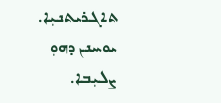ܬܐܓܪܝܬܢܝܼܐ. ܝܘܚܢܢ ܕܗܘܼ ܨܠܝܼܒܐ.